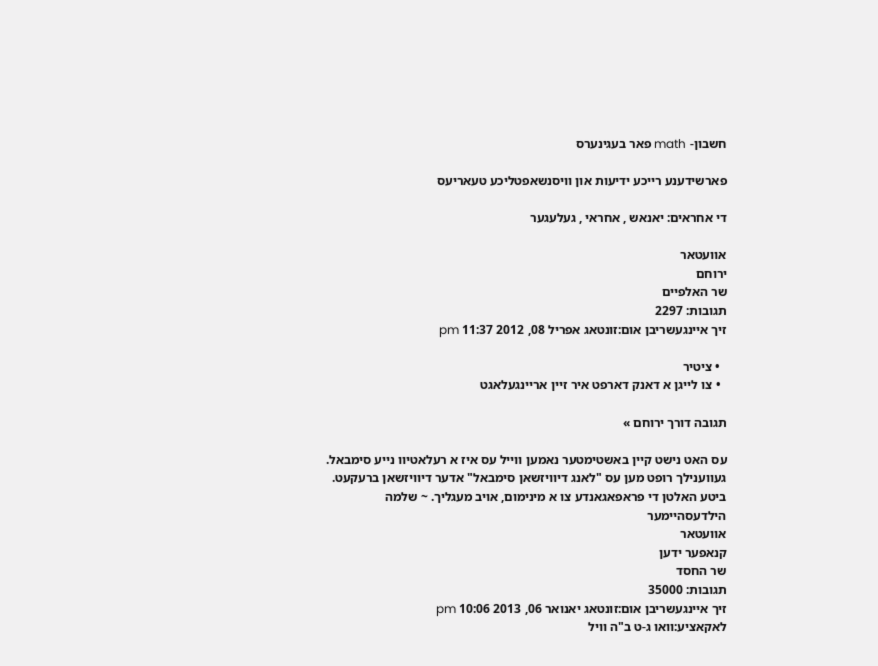חשבון- math פאר בעגינערס

פארשידענע רייכע ידיעות און וויסנשאפטליכע טעאריעס

די אחראים: יאנאש , אחראי , געלעגער

אוועטאר
ירוחם
שר האלפיים
תגובות: 2297
זיך איינגעשריבן אום:זונטאג אפריל 08, 2012 11:37 pm

  • ציטיר
  • צו לייגן א דאנק דארפט איר זיין אריינגעלאגט

תגובה דורך ירוחם »

עס האט נישט קיין באשטימטער נאמען ווייל עס איז א רעלאטיוו נייע סימבאל. געווענילך רופט מען עס "לאנג דיוויזשאן סימבאל" אדער דיוויזשאן ברעקעט.
ביטע האלטן די פראפאגאנדע צו א מינימום, אויב מעגליך. ~ שלמה הילדעסהיימער
אוועטאר
קנאפער ידען
שר החסד
תגובות: 35000
זיך איינגעשריבן אום:זונטאג יאנואר 06, 2013 10:06 pm
לאקאציע:וואו ג-ט ב"ה וויל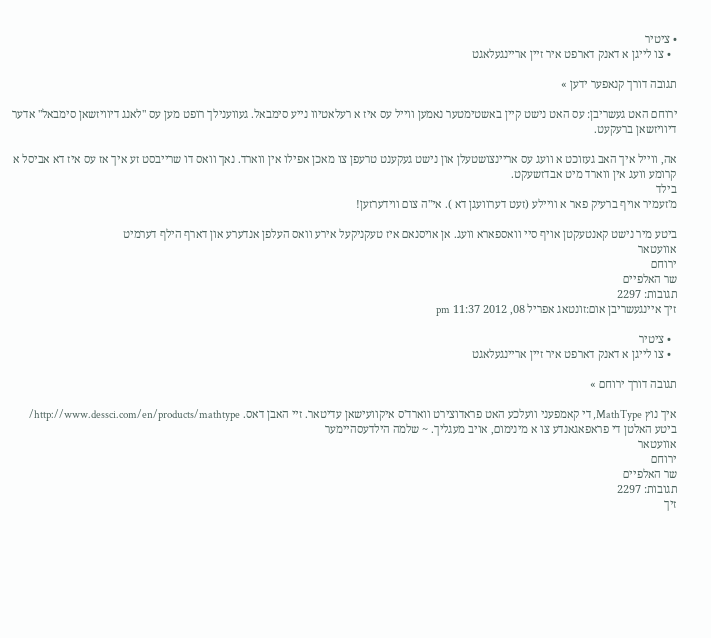• ציטיר
  • צו לייגן א דאנק דארפט איר זיין אריינגעלאגט

תגובה דורך קנאפער ידען »

ירוחם האט געשריבן: עס האט נישט קיין באשטימטער נאמען ווייל עס איז א רעלאטיוו נייע סימבאל. געווענילך רופט מען עס "לאנג דיוויזשאן סימבאל" אדער דיוויזשאן ברעקעט.

אה, ווייל איך האב געזוכט א וועג עס אריינצושטעלן און נישט געקענט טרעפן צו מאכן אפילו אין ווארד. נאך וואס דו שרייבסט זע איך אז עס איז דא אביסל א קרומע וועג אין ווארד מיט אבדזשעקט.
בילד
מ'זעמיר אויף ברעיק פאר א וויילע (זעט דערוועגן דא ). אי"ה צום ווידערזען!

ביטע מיר נישט קאנטעקטן אויף סיי וואספארא וועג. אן אויסנאם איז טעקניקעל אירע וואס העלפן אנדערע און דארף הילף דערמיט
אוועטאר
ירוחם
שר האלפיים
תגובות: 2297
זיך איינגעשריבן אום:זונטאג אפריל 08, 2012 11:37 pm

  • ציטיר
  • צו לייגן א דאנק דארפט איר זיין אריינגעלאגט

תגובה דורך ירוחם »

איך נוץ MathType, די קאמפעני וועלכע האט פראדוצירט ווארד'ס איקוועישאן עדיטאר. זיי האבן דאס. http://www.dessci.com/en/products/mathtype/
ביטע האלטן די פראפאגאנדע צו א מינימום, אויב מעגליך. ~ שלמה הילדעסהיימער
אוועטאר
ירוחם
שר האלפיים
תגובות: 2297
זיך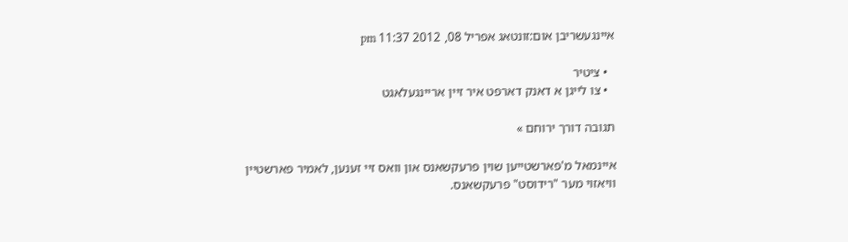איינגעשריבן אום:זונטאג אפריל 08, 2012 11:37 pm

  • ציטיר
  • צו לייגן א דאנק דארפט איר זיין אריינגעלאגט

תגובה דורך ירוחם »

איינמאל מ'פארשטייען שוין פרעקשאנס און וואס זיי זענען, לאמיר פארשטיין וויאזוי מער "רידוסט" פרעקשאנס.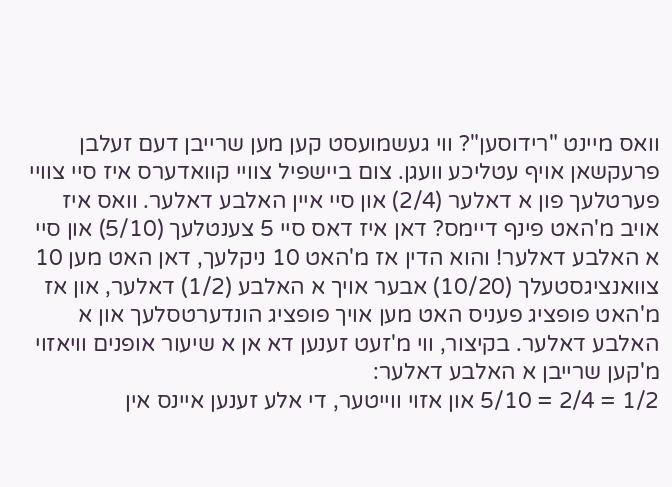וואס מיינט "רידוסען"? ווי געשמועסט קען מען שרייבן דעם זעלבן פרעקשאן אויף עטליכע וועגן. צום ביישפיל צוויי קוואדערס איז סיי צוויי פערטלעך פון א דאלער (2/4) און סיי איין האלבע דאלער. וואס איז אויב מ'האט פינף דיימס? דאן איז דאס סיי 5 צענטלעך (5/10) און סיי א האלבע דאלער! והוא הדין אז מ'האט 10 ניקלעך, דאן האט מען 10 צוואנציגסטעלך (10/20) אבער אויך א האלבע (1/2) דאלער, און אז מ'האט פופציג פעניס האט מען אויך פופציג הונדערטסלעך און א האלבע דאלער. בקיצור, ווי מ'זעט זענען דא אן א שיעור אופנים וויאזוי מ'קען שרייבן א האלבע דאלער:
1/2 = 2/4 = 5/10 און אזוי ווייטער, די אלע זענען איינס אין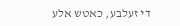די זעלבע, כאטש אלע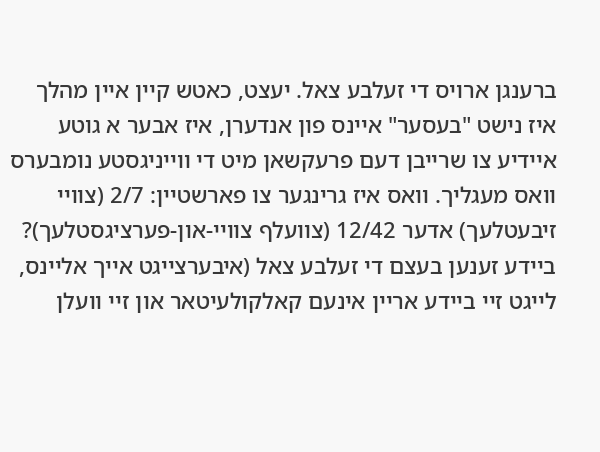ברענגן ארויס די זעלבע צאל. יעצט, כאטש קיין איין מהלך איז נישט "בעסער" איינס פון אנדערן, איז אבער א גוטע איידיע צו שרייבן דעם פרעקשאן מיט די ווייניגסטע נומבערס וואס מעגליך. וואס איז גרינגער צו פארשטיין: 2/7 (צוויי זיבעטלעך) אדער 12/42 (צוועלף צוויי-און-פערציגסטלעך)? ביידע זענען בעצם די זעלבע צאל (איבערצייגט אייך אליינס, לייגט זיי ביידע אריין אינעם קאלקולעיטאר און זיי וועלן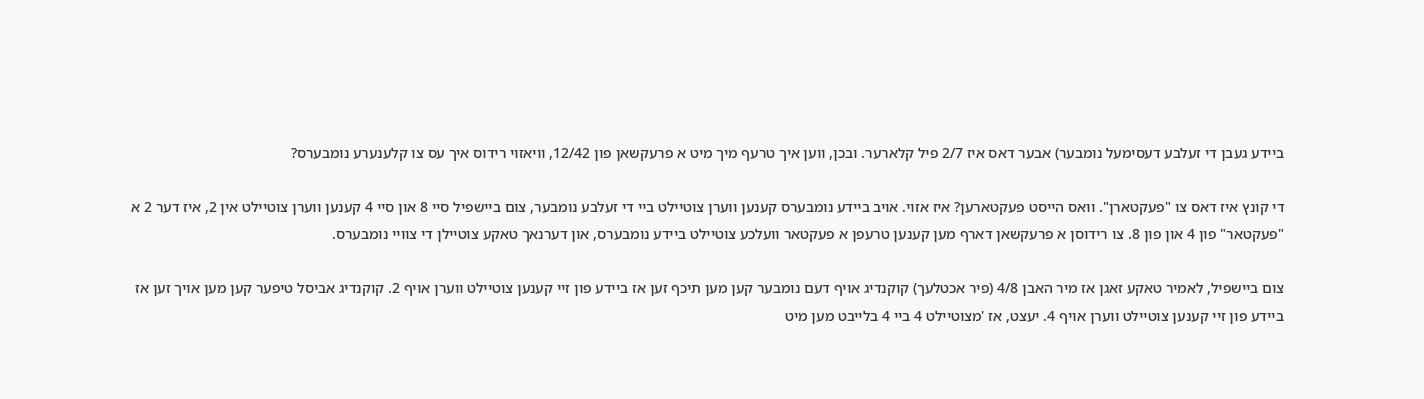ביידע געבן די זעלבע דעסימעל נומבער) אבער דאס איז 2/7 פיל קלארער. ובכן, ווען איך טרעף מיך מיט א פרעקשאן פון 12/42, וויאזוי רידוס איך עס צו קלענערע נומבערס?

די קונץ איז דאס צו "פעקטארן". וואס הייסט פעקטארען? איז אזוי. אויב ביידע נומבערס קענען ווערן צוטיילט ביי די זעלבע נומבער, צום ביישפיל סיי 8 און סיי 4 קענען ווערן צוטיילט אין 2, איז דער 2 א "פעקטאר" פון 4 און פון 8. צו רידוסן א פרעקשאן דארף מען קענען טרעפן א פעקטאר וועלכע צוטיילט ביידע נומבערס, און דערנאך טאקע צוטיילן די צוויי נומבערס.

צום ביישפיל, לאמיר טאקע זאגן אז מיר האבן 4/8 (פיר אכטלעך) קוקנדיג אויף דעם נומבער קען מען תיכף זען אז ביידע פון זיי קענען צוטיילט ווערן אויף 2. קוקנדיג אביסל טיפער קען מען אויך זען אז ביידע פון זיי קענען צוטיילט ווערן אויף 4. יעצט, אז 'מצוטיילט 4 ביי 4 בלייבט מען מיט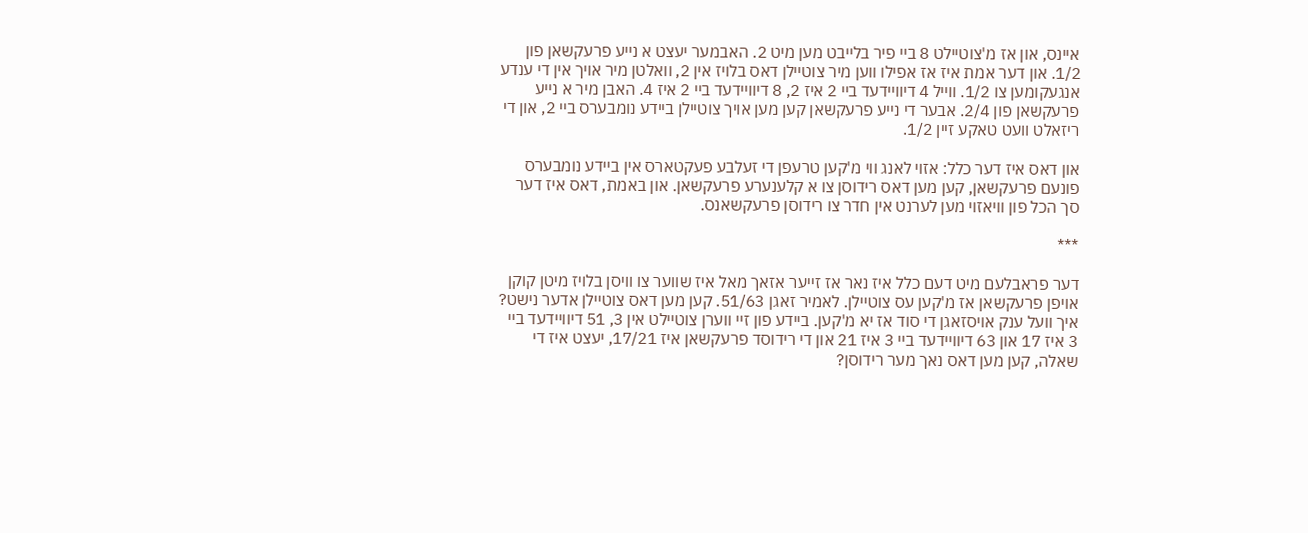איינס, און אז מ'צוטיילט 8 ביי פיר בלייבט מען מיט 2. האבמער יעצט א נייע פרעקשאן פון 1/2. און דער אמת איז אז אפילו ווען מיר צוטיילן דאס בלויז אין 2, וואלטן מיר אויך אין די ענדע אנגעקומען צו 1/2. ווייל 4 דיוויידעד ביי 2 איז 2, 8 דיוויידעד ביי 2 איז 4. האבן מיר א נייע פרעקשאן פון 2/4. אבער די נייע פרעקשאן קען מען אויך צוטיילן ביידע נומבערס ביי 2, און די ריזאלט וועט טאקע זיין 1/2.

און דאס איז דער כלל: אזוי לאנג ווי מ'קען טרעפן די זעלבע פעקטארס אין ביידע נומבערס פונעם פרעקשאן, קען מען דאס רידוסן צו א קלענערע פרעקשאן. און באמת, דאס איז דער סך הכל פון וויאזוי מען לערנט אין חדר צו רידוסן פרעקשאנס.

***

דער פראבלעם מיט דעם כלל איז נאר אז זייער אזאך מאל איז שווער צו וויסן בלויז מיטן קוקן אויפן פרעקשאן אז מ'קען עס צוטיילן. לאמיר זאגן 51/63. קען מען דאס צוטיילן אדער נישט? איך וועל ענק אויסזאגן די סוד אז יא מ'קען. ביידע פון זיי ווערן צוטיילט אין 3, 51 דיוויידעד ביי 3 איז 17 און 63 דיוויידעד ביי 3 איז 21 און די רידוסד פרעקשאן איז 17/21, יעצט איז די שאלה, קען מען דאס נאך מער רידוסן?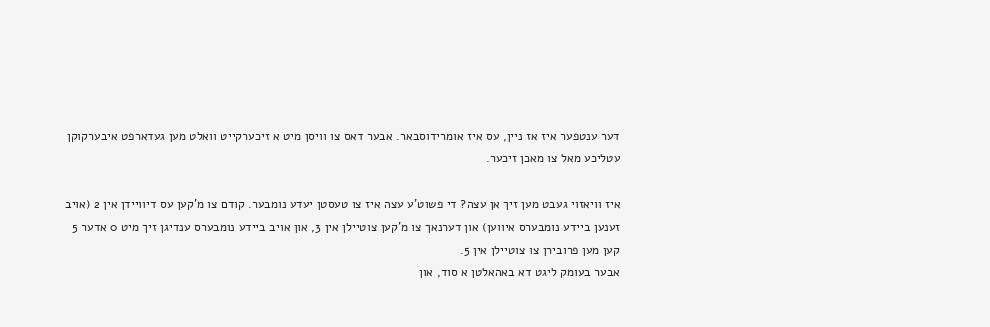דער ענטפער איז אז ניין, עס איז אומרידוסבאר. אבער דאס צו וויסן מיט א זיכערקייט וואלט מען געדארפט איבערקוקן עטליכע מאל צו מאכן זיכער.

איז וויאזוי געבט מען זיך אן עצה? די פשוט'ע עצה איז צו טעסטן יעדע נומבער. קודם צו מ'קען עס דיוויידן אין 2 (אויב זענען ביידע נומבערס איווען) און דערנאך צו מ'קען צוטיילן אין 3, און אויב ביידע נומבערס ענדיגן זיך מיט 0 אדער 5 קען מען פרובירן צו צוטיילן אין 5.
אבער בעומק ליגט דא באהאלטן א סוד, און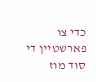כדי צו פארשטיין די סוד מוז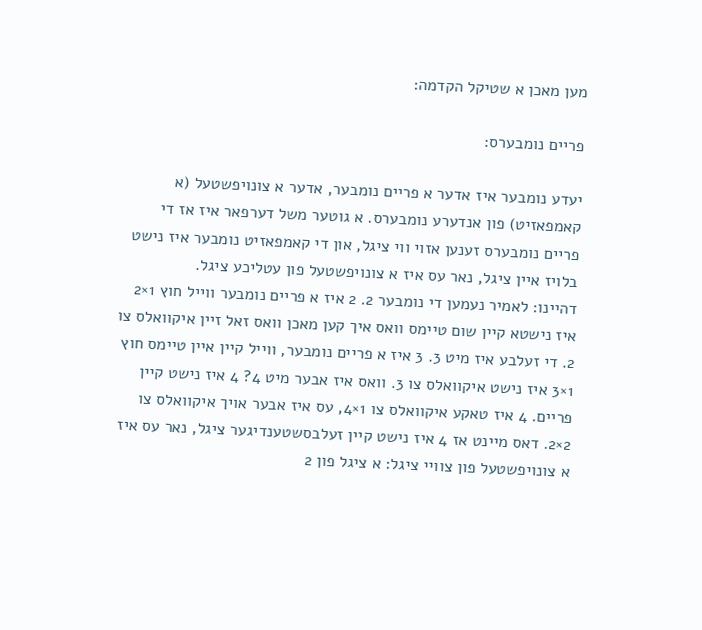מען מאכן א שטיקל הקדמה:

פריים נומבערס:

יעדע נומבער איז אדער א פריים נומבער, אדער א צונויפשטעל (א קאמפאזיט) פון אנדערע נומבערס. א גוטער משל דערפאר איז אז די פריים נומבערס זענען אזוי ווי ציגל, און די קאמפאזיט נומבער איז נישט בלויז איין ציגל, נאר עס איז א צונויפשטעל פון עטליכע ציגל.
דהיינו: לאמיר נעמען די נומבער 2. 2 איז א פריים נומבער ווייל חוץ 1×2 איז נישטא קיין שום טיימס וואס איך קען מאכן וואס זאל זיין איקוואלס צו 2. די זעלבע איז מיט 3. 3 איז א פריים נומבער, ווייל קיין איין טיימס חוץ 1×3 איז נישט איקוואלס צו 3. וואס איז אבער מיט 4? 4 איז נישט קיין פריים. 4 איז טאקע איקוואלס צו 1×4, עס איז אבער אויך איקוואלס צו 2×2. דאס מיינט אז 4 איז נישט קיין זעלבסשטענדיגער ציגל, נאר עס איז א צונויפשטעל פון צוויי ציגל: א ציגל פון 2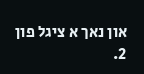און נאך א ציגל פון 2.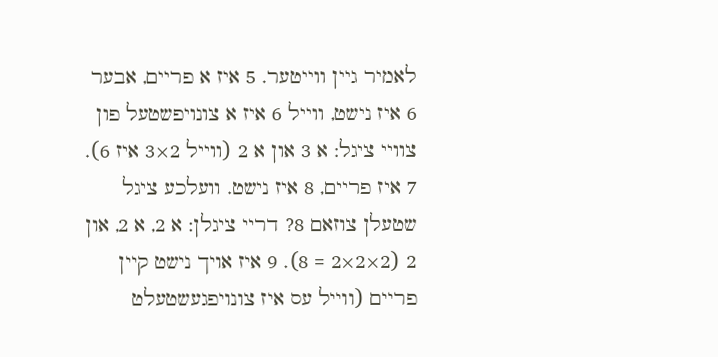לאמיר גיין ווייטער. 5 איז א פריים, אבער 6 איז נישט, ווייל 6 איז א צונויפשטעל פון צוויי ציגל: א 3 און א 2 (ווייל 2×3 איז 6). 7 איז פריים, 8 איז נישט. וועלכע ציגל שטעלן צוזאם 8? דריי ציגלן: א 2, א 2, און 2 (2×2×2 = 8). 9 איז אויך נישט קיין פריים (ווייל עס איז צונויפגעשטעלט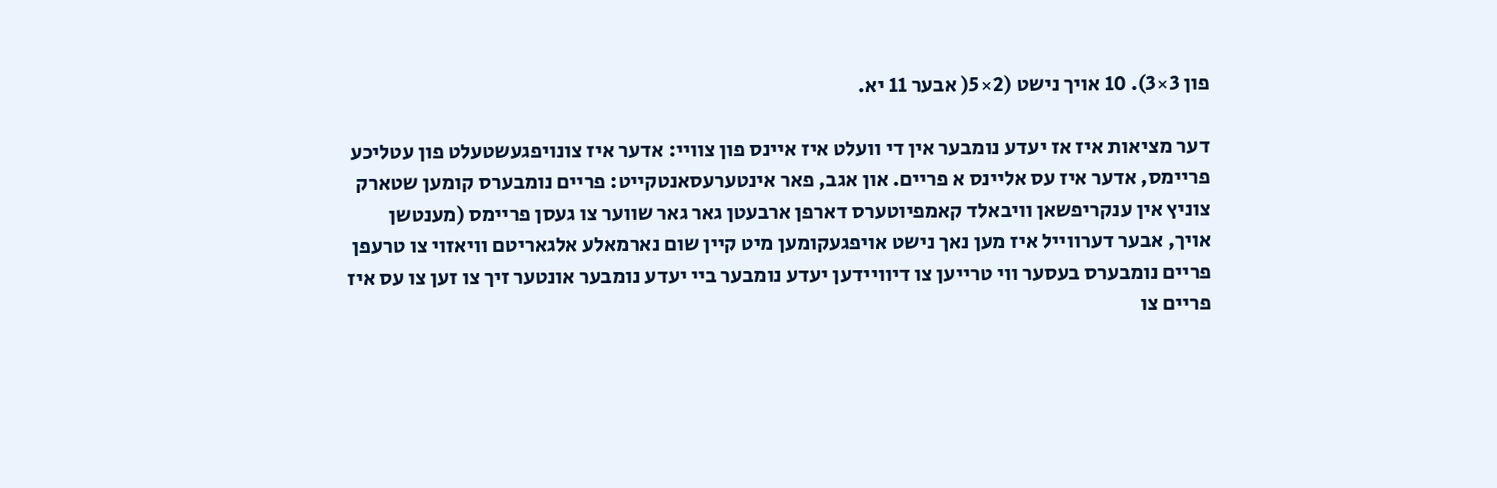פון 3×3). 10 אויך נישט (2×5( אבער 11 יא.

דער מציאות איז אז יעדע נומבער אין די וועלט איז איינס פון צוויי: אדער איז צונויפגעשטעלט פון עטליכע פריימס, אדער איז עס אליינס א פריים. און אגב, פאר אינטערעסאנטקייט: פריים נומבערס קומען שטארק צוניץ אין ענקריפשאן וויבאלד קאמפיוטערס דארפן ארבעטן גאר גאר שווער צו געסן פריימס (מענטשן אויך, אבער דערווייל איז מען נאך נישט אויפגעקומען מיט קיין שום נארמאלע אלגאריטם וויאזוי צו טרעפן פריים נומבערס בעסער ווי טרייען צו דיוויידען יעדע נומבער ביי יעדע נומבער אונטער זיך צו זען צו עס איז פריים צו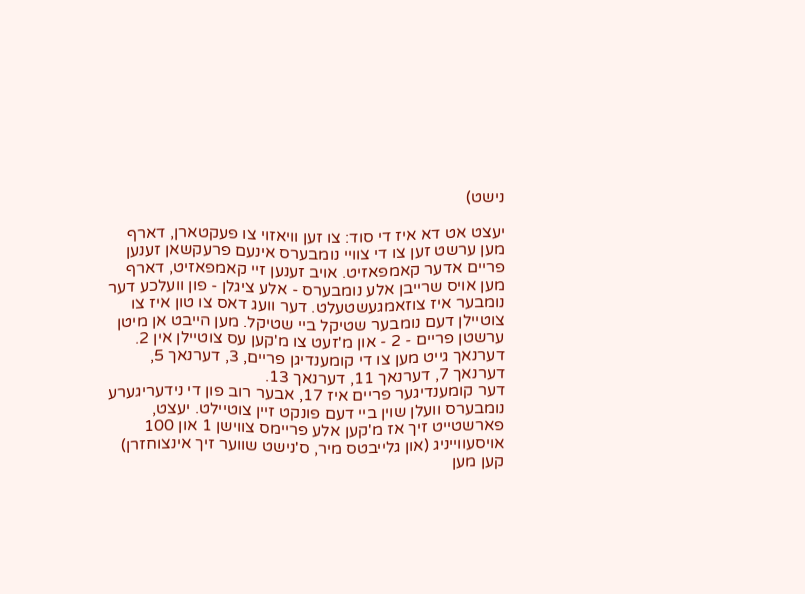נישט)

יעצט אט דא איז די סוד: צו זען וויאזוי צו פעקטארן, דארף מען ערשט זען צו די צוויי נומבערס אינעם פרעקשאן זענען פריים אדער קאמפאזיט. אויב זענען זיי קאמפאזיט, דארף מען אויס שרייבן אלע נומבערס - אלע ציגלן - פון וועלכע דער נומבער איז צוזאמגעשטעלט. דער וועג דאס צו טון איז צו צוטיילן דעם נומבער שטיקל ביי שטיקל. מען הייבט אן מיטן ערשטן פריים - 2 - און מ'זעט צו מ'קען עס צוטיילן אין 2. דערנאך גייט מען צו די קומענדיגן פריים, 3, דערנאך 5, דערנאך 7, דערנאך 11, דערנאך 13.
דער קומענדיגער פריים איז 17, אבער רוב פון די נידעריגערע נומבערס וועלן שוין ביי דעם פונקט זיין צוטיילט. יעצט, פארשטייט זיך אז מ'קען אלע פריימס צווישן 1 און 100 אויסעווייניג (און גלייבטס מיר, ס'נישט שווער זיך אינצוחזרן) קען מען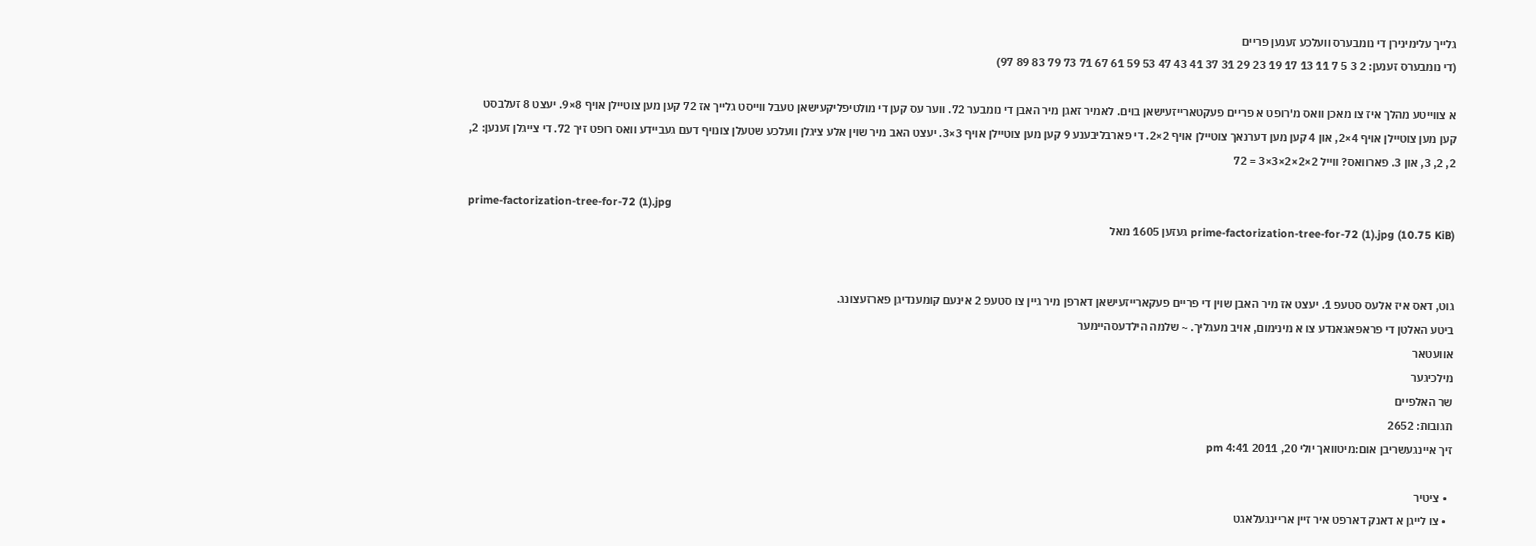גלייך עלימינירן די נומבערס וועלכע זענען פריים
(די נומבערס זענען: 2 3 5 7 11 13 17 19 23 29 31 37 41 43 47 53 59 61 67 71 73 79 83 89 97)

א צווייטע מהלך איז צו מאכן וואס מ'רופט א פריים פעקטארייזעישאן בוים. לאמיר זאגן מיר האבן די נומבער 72. ווער עס קען די מולטיפליקעישאן טעבל ווייסט גלייך אז 72 קען מען צוטיילן אויף 8×9. יעצט 8 זעלבסט קען מען צוטיילן אויף 4×2, און 4 קען מען דערנאך צוטיילן אויף 2×2. די פארבליבענע 9 קען מען צוטיילן אויף 3×3. יעצט האב מיר שוין אלע ציגלן וועלכע שטעלן צונויף דעם געביידע וואס רופט זיך 72. די צייגלן זענען: 2, 2, 2, 3, און 3. פארוואס? ווייל 2×2×2×3×3 = 72

prime-factorization-tree-for-72 (1).jpg
prime-factorization-tree-for-72 (1).jpg (10.75 KiB) געזען 1605 מאל


גוט, דאס איז אלעס סטעפ 1. יעצט אז מיר האבן שוין די פריים פעקארייזעישאן דארפן מיר גיין צו סטעפ 2 אינעם קומענדיגן פארזעצונג.
ביטע האלטן די פראפאגאנדע צו א מינימום, אויב מעגליך. ~ שלמה הילדעסהיימער
אוועטאר
מילכיגער
שר האלפיים
תגובות: 2652
זיך איינגעשריבן אום:מיטוואך יולי 20, 2011 4:41 pm

  • ציטיר
  • צו לייגן א דאנק דארפט איר זיין אריינגעלאגט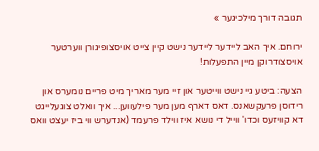תגובה דורך מילכיגער »

ירוחם. איך האב ליידער ליידער נישט קיין צייט אויסצופיגורן ווערטער אויסצודרוקן מיין התפעלות!

הצעה: ביטע גיי נישט ווייטער און זיי מער מאריך מיט פריים נומערס און רידוסן פרעקשאנס. דאס דארף מען מער פילעווען... איך וואלט צוגעלייגט דא קוויזעס וכדו' ווייל די נושא איז ווילד פרעמד (אנדערש ווי ביז יעצט וואס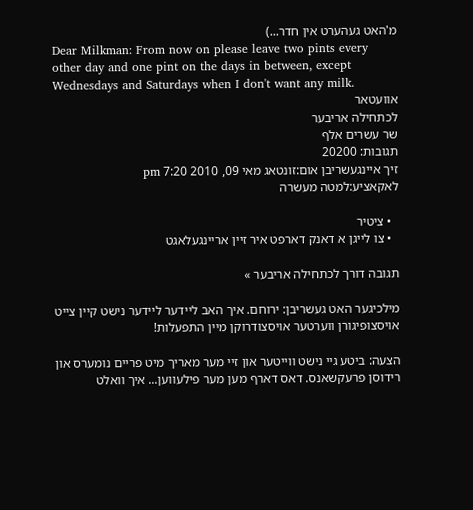מ'האט געהערט אין חדר...)
Dear Milkman: From now on please leave two pints every other day and one pint on the days in between, except Wednesdays and Saturdays when I don't want any milk.
אוועטאר
לכתחילה אריבער
שר עשרים אלף
תגובות: 20200
זיך איינגעשריבן אום:זונטאג מאי 09, 2010 7:20 pm
לאקאציע:למטה מעשרה

  • ציטיר
  • צו לייגן א דאנק דארפט איר זיין אריינגעלאגט

תגובה דורך לכתחילה אריבער »

מילכיגער האט געשריבן: ירוחם. איך האב ליידער ליידער נישט קיין צייט אויסצופיגורן ווערטער אויסצודרוקן מיין התפעלות!

הצעה: ביטע גיי נישט ווייטער און זיי מער מאריך מיט פריים נומערס און רידוסן פרעקשאנס. דאס דארף מען מער פילעווען... איך וואלט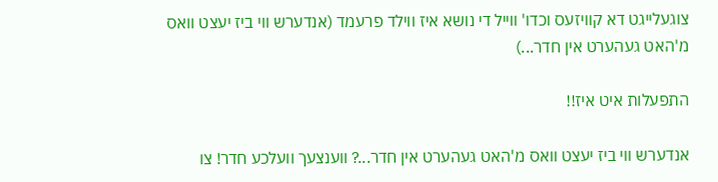צוגעלייגט דא קוויזעס וכדו' ווייל די נושא איז ווילד פרעמד (אנדערש ווי ביז יעצט וואס מ'האט געהערט אין חדר...)

התפעלות איט איז!!

אנדערש ווי ביז יעצט וואס מ'האט געהערט אין חדר...? ווענצעך וועלכע חדר! צו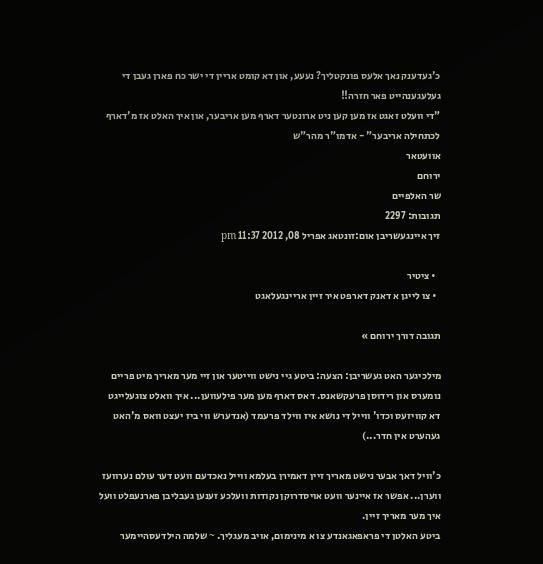כ'געדענק נאך אלעס פונקטליך? נעעע, און דא קומט אריין די ישר כח פארן געבן די געלעגענהייט פאר חזרה!!
"די וועלט זאגט אז מען קען ניט ארונטער דארף מען אריבער, און איך האלט אז מ'דארף לכתחילה אריבער" - אדמו"ר מהר"ש
אוועטאר
ירוחם
שר האלפיים
תגובות: 2297
זיך איינגעשריבן אום:זונטאג אפריל 08, 2012 11:37 pm

  • ציטיר
  • צו לייגן א דאנק דארפט איר זיין אריינגעלאגט

תגובה דורך ירוחם »

מילכיגער האט געשריבן: הצעה: ביטע גיי נישט ווייטער און זיי מער מאריך מיט פריים נומערס און רידוסן פרעקשאנס. דאס דארף מען מער פילעווען... איך וואלט צוגעלייגט דא קוויזעס וכדו' ווייל די נושא איז ווילד פרעמד (אנדערש ווי ביז יעצט וואס מ'האט געהערט אין חדר...)

כ'וויל דאך אבער נישט מאריך זיין דאמירן בעלמא ווייל נאכדעם וועט דער עולם נערוועז ווערן... אפשר אז איינער וועט אויסדרוקן נקודות וועלכע זענען געבליבן פארנעפלט וועל איך מער מאריך זיין.
ביטע האלטן די פראפאגאנדע צו א מינימום, אויב מעגליך. ~ שלמה הילדעסהיימער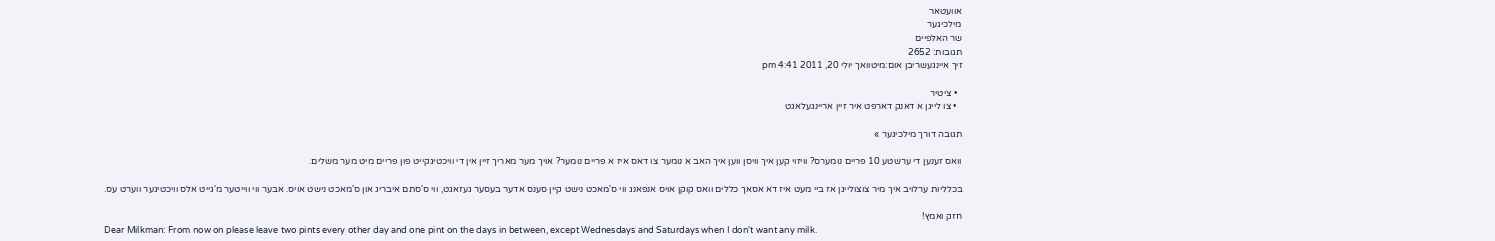אוועטאר
מילכיגער
שר האלפיים
תגובות: 2652
זיך איינגעשריבן אום:מיטוואך יולי 20, 2011 4:41 pm

  • ציטיר
  • צו לייגן א דאנק דארפט איר זיין אריינגעלאגט

תגובה דורך מילכיגער »

וואס זענען די ערשטע 10 פריים נומערס? וויזוי קען איך וויסן ווען איך האב א נומער צו דאס איז א פריים נומער? אויך מער מאריך זיין אין די וויכטיגקייט פון פריים מיט מער משלים.

בכלליות ערלויב איך מיר צוצולייגן אז ביי מעט איז דא אסאך כללים וואס קוקן אויס אנפאנג ווי ס'מאכט נישט קיין סענס אדער בעסער געזאגט, ווי ס'סתם איבריג און ס'מאכט נישט אויס. אבער ווי ווייטער מ'גייט אלס וויכטיגער ווערט עס.

חזק ואמץ!
Dear Milkman: From now on please leave two pints every other day and one pint on the days in between, except Wednesdays and Saturdays when I don't want any milk.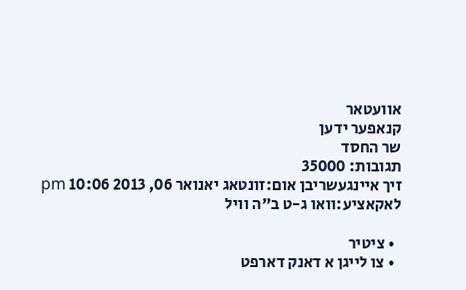אוועטאר
קנאפער ידען
שר החסד
תגובות: 35000
זיך איינגעשריבן אום:זונטאג יאנואר 06, 2013 10:06 pm
לאקאציע:וואו ג-ט ב"ה וויל

  • ציטיר
  • צו לייגן א דאנק דארפט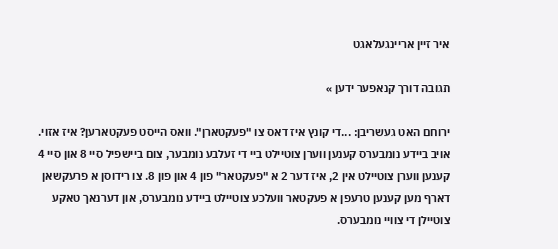איר זיין אריינגעלאגט

תגובה דורך קנאפער ידען »

ירוחם האט געשריבן: ...די קונץ איז דאס צו "פעקטארן". וואס הייסט פעקטארען? איז אזוי. אויב ביידע נומבערס קענען ווערן צוטיילט ביי די זעלבע נומבער, צום ביישפיל סיי 8 און סיי 4 קענען ווערן צוטיילט אין 2, איז דער 2 א "פעקטאר" פון 4 און פון 8. צו רידוסן א פרעקשאן דארף מען קענען טרעפן א פעקטאר וועלכע צוטיילט ביידע נומבערס, און דערנאך טאקע צוטיילן די צוויי נומבערס.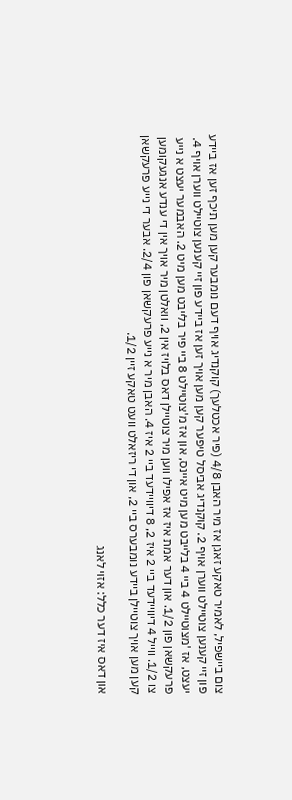צום ביישפיל, לאמיר טאקע זאגן אז מיר האבן 4/8 (פיר אכטלעך) קוקנדיג אויף דעם נומבער קען מען תיכף זען אז ביידע פון זיי קענען צוטיילט ווערן אויף 2. קוקנדיג אביסל טיפער קען מען אויך זען אז ביידע פון זיי קענען צוטיילט ווערן אויף 4. יעצט, אז 'מצוטיילט 4 ביי 4 בלייבט מען מיט איינס, און אז מ'צוטיילט 8 ביי פיר בלייבט מען מיט 2. האבמער יעצט א נייע פרעקשאן פון 1/2. און דער אמת איז אז אפילו ווען מיר צוטיילן דאס בלויז אין 2, וואלטן מיר אויך אין די ענדע אנגעקומען צו 1/2. ווייל 4 דיוויידעד ביי 2 איז 2, 8 דיוויידעד ביי 2 איז 4. האבן מיר א נייע פרעקשאן פון 2/4. אבער די נייע פרעקשאן קען מען אויך צוטיילן ביידע נומבערס ביי 2, און די ריזאלט וועט טאקע זיין 1/2.

און דאס איז דער כלל: אזוי לאנג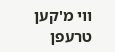ווי מ'קען טרעפן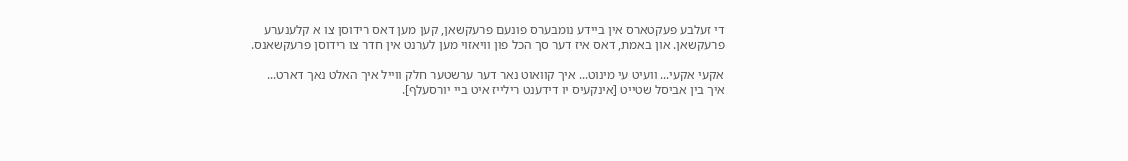די זעלבע פעקטארס אין ביידע נומבערס פונעם פרעקשאן, קען מען דאס רידוסן צו א קלענערע פרעקשאן. און באמת, דאס איז דער סך הכל פון וויאזוי מען לערנט אין חדר צו רידוסן פרעקשאנס.

אקעי אקעי... וועיט עי מינוט... איך קוואוט נאר דער ערשטער חלק ווייל איך האלט נאך דארט... איך בין אביסל שטייט [אינקעיס יו דידענט רילייז איט ביי יורסעלף].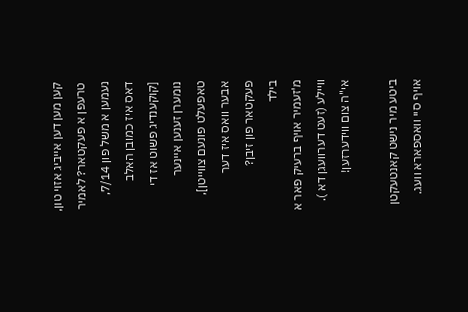קען מען דען אייביג אזוי טון, טרעפן א פעקטאר? לאמיר נעמען א משל פון 7/14, דאס איז כמובן האלב [קוקענדיג פשוט אז די נומערן זענען איינער טאפעלט פונעם צווייטן], אבער וואס איז דער פעקטאר פון זיבן?
בילד
מ'זעמיר אויף ברעיק פאר א וויילע (זעט דערוועגן דא ). אי"ה צום ווידערזען!

ביטע מיר נישט קאנטעקטן אויף סיי וואספארא וועג.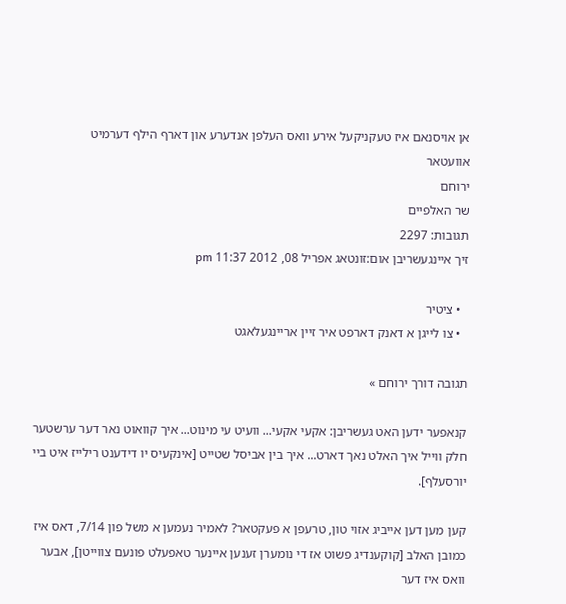אן אויסנאם איז טעקניקעל אירע וואס העלפן אנדערע און דארף הילף דערמיט
אוועטאר
ירוחם
שר האלפיים
תגובות: 2297
זיך איינגעשריבן אום:זונטאג אפריל 08, 2012 11:37 pm

  • ציטיר
  • צו לייגן א דאנק דארפט איר זיין אריינגעלאגט

תגובה דורך ירוחם »

קנאפער ידען האט געשריבן: אקעי אקעי... וועיט עי מינוט... איך קוואוט נאר דער ערשטער חלק ווייל איך האלט נאך דארט... איך בין אביסל שטייט [אינקעיס יו דידענט רילייז איט ביי יורסעלף].

קען מען דען אייביג אזוי טון, טרעפן א פעקטאר? לאמיר נעמען א משל פון 7/14, דאס איז כמובן האלב [קוקענדיג פשוט אז די נומערן זענען איינער טאפעלט פונעם צווייטן], אבער וואס איז דער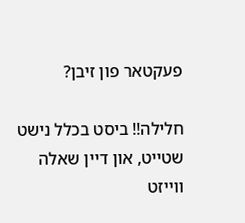פעקטאר פון זיבן?

חלילה!! ביסט בכלל נישט שטייט, און דיין שאלה ווייזט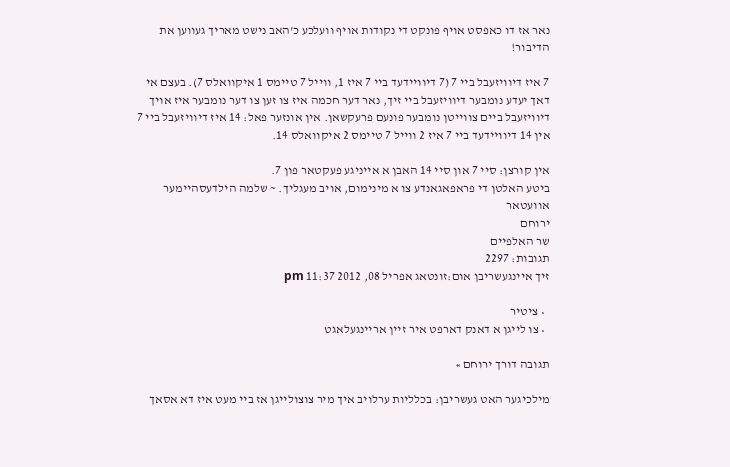נאר אז דו כאפסט אויף פונקט די נקודות אויף וועלכע כ'האב נישט מאריך געווען את הדיבור!

7 איז דיוויזעבל ביי 7 (7 דיוויידעד ביי 7 איז 1, ווייל 7 טיימס 1 איקוואלס 7). בעצם אי דאך יעדע נומבער דיוויזעבל ביי זיך, נאר דער חכמה איז צו זען צו דער נומבער איז אויך דיוויזעבל ביים צווייטן נומבער פונעם פרעקשאן. אין אונזער פאל: 14 איז דיוויזעבל ביי 7 אין 14 דיוויידעד ביי 7 איז 2 ווייל 7 טיימס 2 איקוואלס 14.

אין קורצן: סיי 7 און סיי 14 האבן א אייניגע פעקטאר פון 7.
ביטע האלטן די פראפאגאנדע צו א מינימום, אויב מעגליך. ~ שלמה הילדעסהיימער
אוועטאר
ירוחם
שר האלפיים
תגובות: 2297
זיך איינגעשריבן אום:זונטאג אפריל 08, 2012 11:37 pm

  • ציטיר
  • צו לייגן א דאנק דארפט איר זיין אריינגעלאגט

תגובה דורך ירוחם »

מילכיגער האט געשריבן: בכלליות ערלויב איך מיר צוצולייגן אז ביי מעט איז דא אסאך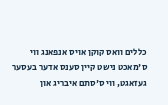כללים וואס קוקן אויס אנפאנג ווי ס'מאכט נישט קיין סענס אדער בעסער געזאגט, ווי ס'סתם איבריג און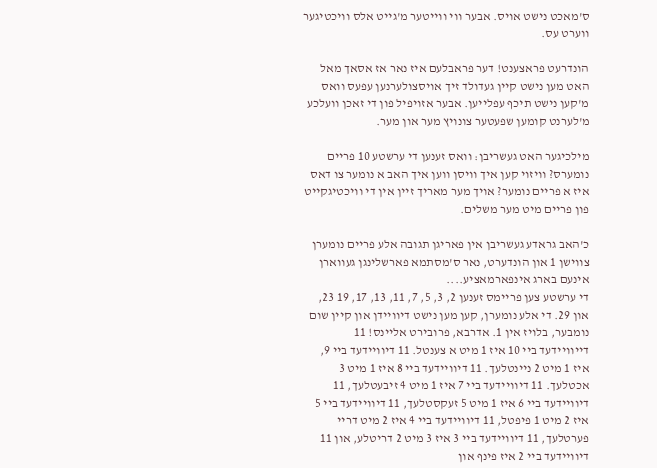ס'מאכט נישט אויס. אבער ווי ווייטער מ'גייט אלס וויכטיגער ווערט עס.

הונדרעט פראצענט! דער פראבלעם איז נאר אז אסאך מאל האט מען נישט קיין געדולד זיך אויסצולערנען עפעס וואס מ'קען נישט תיכף עפלייען. אבער אזויפיל פון די זאכן וועלכע מ'לערנט קומען שפעטער צונויץ מער און מער.

מילכיגער האט געשריבן: וואס זענען די ערשטע 10 פריים נומערס? וויזוי קען איך וויסן ווען איך האב א נומער צו דאס איז א פריים נומער? אויך מער מאריך זיין אין די וויכטיגקייט פון פריים מיט מער משלים.

כ'האב גראדע געשריבן אין פאריגן תגובה אלע פריים נומערן צווישן 1 און הונדערט, נאר ס'מסתמא פארשלינגן געווארן אינעם בארג אינפארמאציע....
די ערשטע צען פריימס זענען 2, 3, 5, 7, 11, 13, 17, 19 23, און 29. די אלע נומערן, קען מען נישט דיוויידן און קיין שום נומבער, בלויז אין 1. אדרבא, פרובירט אליינס! 11 דייוויידעד ביי 10 איז 1 מיט א צענטל. 11 דיוויידעד ביי 9, איז 1 מיט 2 ניינטלעך. 11 דיוויידעד ביי 8 איז 1 מיט 3 אכטלעך. 11 דיוויידעד ביי 7 איז 1 מיט 4 זיבעטלעך, 11 דיוויידעד ביי 6 איז 1 מיט 5 זעקסטלעך, 11 דיוויידעד ביי 5 איז 2 מיט 1 פיפטל, 11 דיוויידעד ביי 4 איז 2 מיט דריי פערטלעך, 11 דיוויידעד ביי 3 איז 3 מיט 2 דריטלע, און 11 דיוויידעד ביי 2 איז פינף און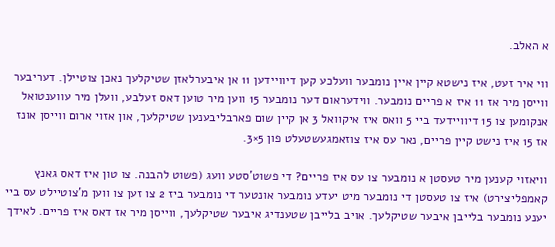א האלב.

ווי איר זעט, איז נישטא קיין איין נומבער וועלכע קען דיוויידען 11 אן איבערלאזן שטיקלעך נאכן צוטיילן. דעריבער ווייסן מיר אז 11 איז א פריים נומבער. ווידעראום דער נומבער 15 ווען מיר טוען דאס זעלבע, וועלן מיר עווענטואל אנקומען צו 15 דיוויידעד ביי 5 וואס איז איקוואל 3 אן קיין שום פארבליבענען שטיקלעך, און אזוי ארום ווייסן אונז אז 15 איז נישט קיין פריים, נאר עס איז צוזאמגעשטעלט פון 5×3.

וויאזוי קענען מיר טעסטן א נומבער צו עס איז פריים? די פשוט'סטע וועג (פשוט להבנה. צו טון איז דאס גאנץ קאמפליצירט) איז צו טעסטן די נומבער מיט יעדע נומבער אונטער די נומבער ביז 2 צו זען צו ווען מ'צוטיילט עס ביי יענע נומבער בלייבן איבער שטיקלעך. אויב בלייבן שטענדיג איבער שטיקלעך, ווייסן מיר אז דאס איז פריים. לאידך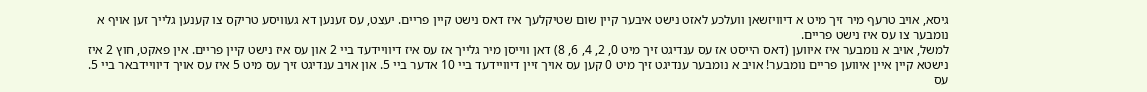גיסא, אויב טרעף מיר זיך מיט א דיוויזשאן וועלכע לאזט נישט איבער קיין שום שטיקלעך איז דאס נישט קיין פריים. יעצט, עס זענען דא געוויסע טריקס צו קענען גלייך זען אויף א נומבער צו עס איז נישט פריים.
למשל, אויב א נומבער איז איווען (דאס הייסט אז עס ענדיגט זיך מיט 0, 2, 4, 6, 8) דאן ווייסן מיר גלייך אז עס איז דיוויידעד ביי 2 און עס איז נישט קיין פריים. אין פאקט, חוץ 2 איז נישטא קיין איין איווען פריים נומבער! אויב א נומבער ענדיגט זיך מיט 0 קען עס אויך זיין דיוויידעד ביי 10 אדער ביי 5. און אויב ענדיגט זיך עס מיט 5 איז עס אויך דיוויידבאר ביי 5.
עס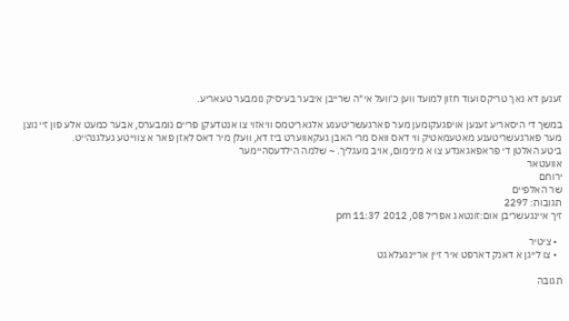זענען דא נאך טריקס ועוד חזון למועד ווען כ'וועל אי"ה שרייבן איבער בעיסיק נומבער טעאריע.

במשך די היסאריע זענען אויפגעקומען מער פארגעשריטענע אלגאריטמס וויאזוי צו אנטדעקן פריים נומבערס, אבער כמעט אלע פון זיי נוצן מער פארגעשריטענע מאטעמאטיק ווי דאס וואס מרי האבן געקאווערט ביז דא, וועלן מיר דאס לאזן פאר א צווייטע געלגנהייט.
ביטע האלטן די פראפאגאנדע צו א מינימום, אויב מעגליך. ~ שלמה הילדעסהיימער
אוועטאר
ירוחם
שר האלפיים
תגובות: 2297
זיך איינגעשריבן אום:זונטאג אפריל 08, 2012 11:37 pm

  • ציטיר
  • צו לייגן א דאנק דארפט איר זיין אריינגעלאגט

תגובה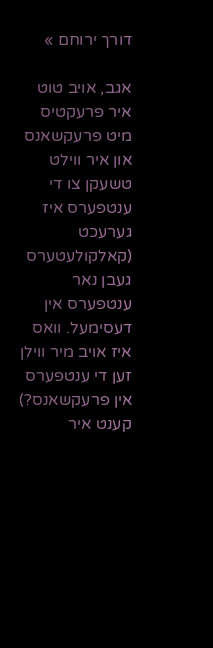דורך ירוחם »

אגב, אויב טוט איר פרעקטיס מיט פרעקשאנס און איר ווילט טשעקן צו די ענטפערס איז גערעכט (קאלקולעטערס געבן נאר ענטפערס אין דעסימעל. וואס איז אויב מיר ווילן זען די ענטפערס אין פרעקשאנס?) קענט איר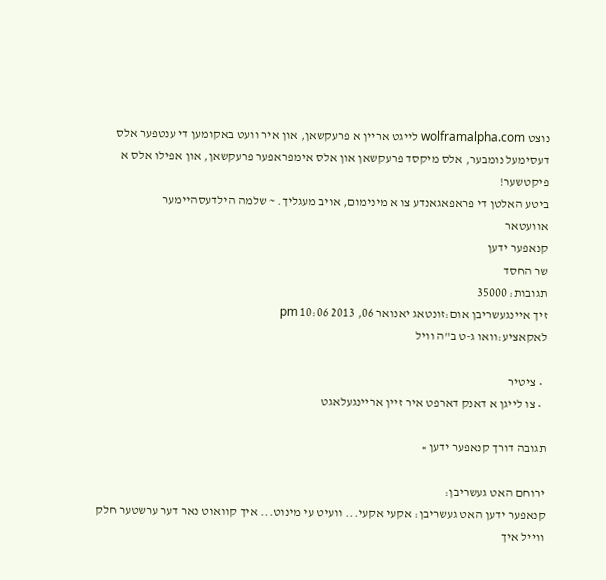נוצט wolframalpha.com לייגט אריין א פרעקשאן, און איר וועט באקומען די ענטפער אלס דעסימעל נומבער, אלס מיקסד פרעקשאן און אלס אימפראפער פרעקשאן, און אפילו אלס א פיקטשער!
ביטע האלטן די פראפאגאנדע צו א מינימום, אויב מעגליך. ~ שלמה הילדעסהיימער
אוועטאר
קנאפער ידען
שר החסד
תגובות: 35000
זיך איינגעשריבן אום:זונטאג יאנואר 06, 2013 10:06 pm
לאקאציע:וואו ג-ט ב"ה וויל

  • ציטיר
  • צו לייגן א דאנק דארפט איר זיין אריינגעלאגט

תגובה דורך קנאפער ידען »

ירוחם האט געשריבן:
קנאפער ידען האט געשריבן: אקעי אקעי... וועיט עי מינוט... איך קוואוט נאר דער ערשטער חלק ווייל איך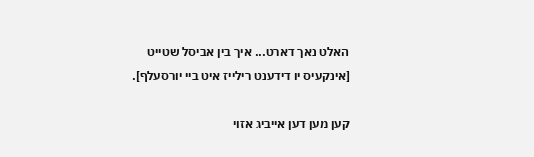האלט נאך דארט... איך בין אביסל שטייט [אינקעיס יו דידענט רילייז איט ביי יורסעלף].

קען מען דען אייביג אזוי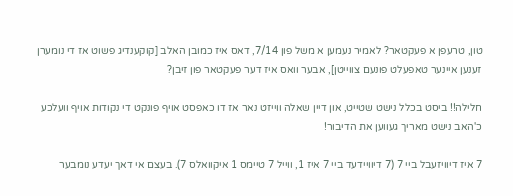טון, טרעפן א פעקטאר? לאמיר נעמען א משל פון 7/14, דאס איז כמובן האלב [קוקענדיג פשוט אז די נומערן זענען איינער טאפעלט פונעם צווייטן], אבער וואס איז דער פעקטאר פון זיבן?

חלילה!! ביסט בכלל נישט שטייט, און דיין שאלה ווייזט נאר אז דו כאפסט אויף פונקט די נקודות אויף וועלכע כ'האב נישט מאריך געווען את הדיבור!

7 איז דיוויזעבל ביי 7 (7 דיוויידעד ביי 7 איז 1, ווייל 7 טיימס 1 איקוואלס 7). בעצם אי דאך יעדע נומבער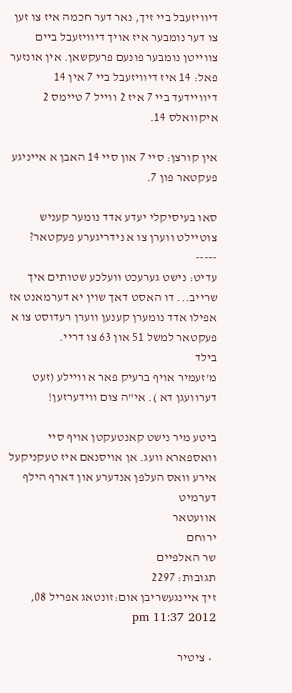דיוויזעבל ביי זיך, נאר דער חכמה איז צו זען צו דער נומבער איז אויך דיוויזעבל ביים צווייטן נומבער פונעם פרעקשאן. אין אונזער פאל: 14 איז דיוויזעבל ביי 7 אין 14 דיוויידעד ביי 7 איז 2 ווייל 7 טיימס 2 איקוואלס 14.

אין קורצן: סיי 7 און סיי 14 האבן א אייניגע פעקטאר פון 7.

סאו בעיסיקלי יעדע אדד נומער קעניש צוטיילט ווערן צו א נידריגערע פעקטאר?
-----
עדיט: נישט גערעכט וועלכע שטותים איך שרייב... דו האסט דאך שוין יא דערמאנט אז אפילו אדד נומערן קענען ווערן רעדוסט צו א פעקטאר למשל 51 און 63 צו דריי.
בילד
מ'זעמיר אויף ברעיק פאר א וויילע (זעט דערוועגן דא ). אי"ה צום ווידערזען!

ביטע מיר נישט קאנטעקטן אויף סיי וואספארא וועג. אן אויסנאם איז טעקניקעל אירע וואס העלפן אנדערע און דארף הילף דערמיט
אוועטאר
ירוחם
שר האלפיים
תגובות: 2297
זיך איינגעשריבן אום:זונטאג אפריל 08, 2012 11:37 pm

  • ציטיר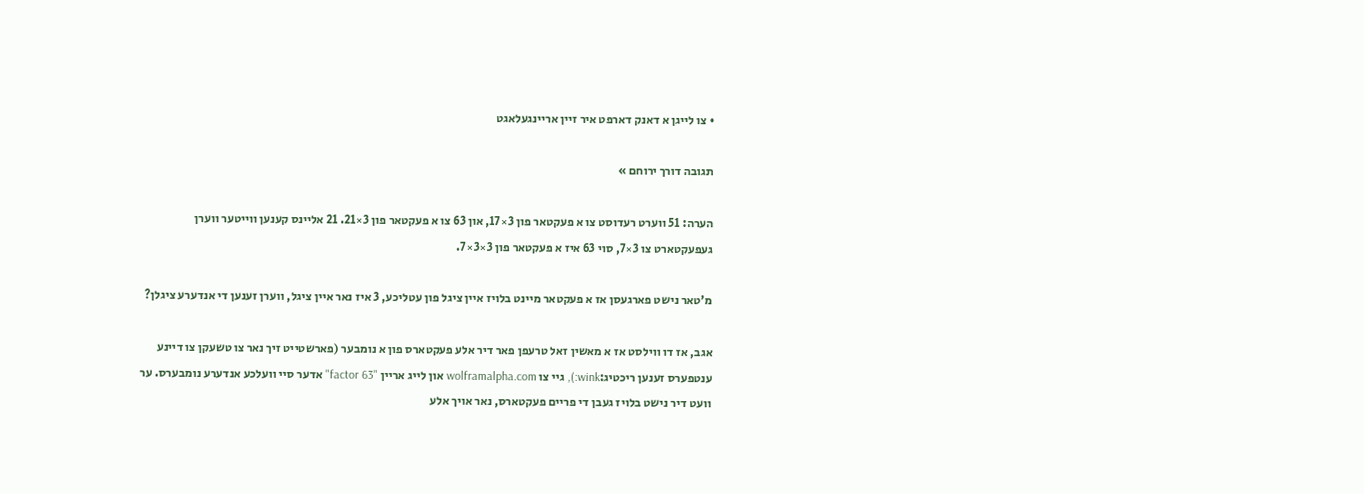• צו לייגן א דאנק דארפט איר זיין אריינגעלאגט

תגובה דורך ירוחם »

הערה: 51 ווערט רעדוסט צו א פעקטאר פון 3×17, און 63 צו א פעקטאר פון 3×21. 21 אליינס קענען ווייטער ווערן געפעקטארט צו 3×7, סוי 63 איז א פעקטאר פון 3×3×7.

מ'טאר נישט פארגעסן אז א פעקטאר מיינט בלויז איין ציגל פון עטליכע, 3 איז נאר איין ציגל, ווערן זענען די אנדערע ציגלן?

אגב, אז דו ווילסט אז א מאשין זאל טרעפן פאר דיר אלע פעקטארס פון א נומבער (פארשטייט זיך נאר צו טשעקן צו דיינע ענטפערס זענען ריכטיג:wink:), גיי צו wolframalpha.com און לייג אריין "factor 63" אדער סיי וועלכע אנדערע נומבערס. ער וועט דיר נישט בלויז געבן די פריים פעקטארס, נאר אויך אלע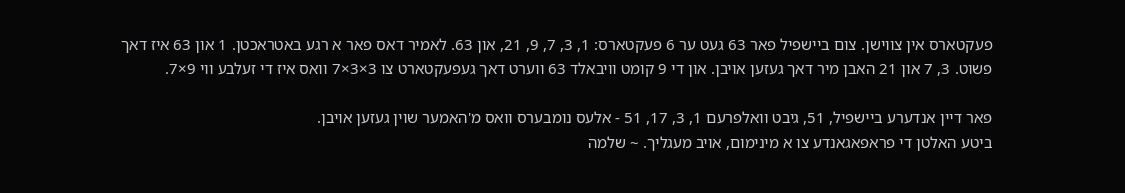פעקטארס אין צווישן. צום ביישפיל פאר 63 געט ער 6 פעקטארס: 1, 3, 7, 9, 21, און 63. לאמיר דאס פאר א רגע באטראכטן. 1 און 63 איז דאך פשוט. 3, 7 און 21 האבן מיר דאך געזען אויבן. און די 9 קומט וויבאלד 63 ווערט דאך געפעקטארט צו 3×3×7 וואס איז די זעלבע ווי 9×7.

פאר דיין אנדערע ביישפיל, 51, גיבט וואלפרעם 1, 3, 17, 51 - אלעס נומבערס וואס מ'האמער שוין געזען אויבן.
ביטע האלטן די פראפאגאנדע צו א מינימום, אויב מעגליך. ~ שלמה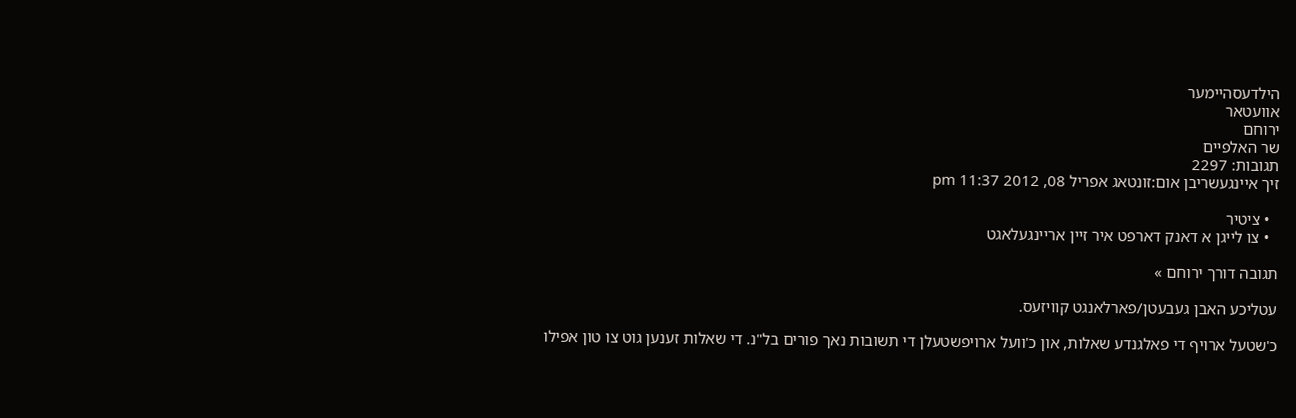הילדעסהיימער
אוועטאר
ירוחם
שר האלפיים
תגובות: 2297
זיך איינגעשריבן אום:זונטאג אפריל 08, 2012 11:37 pm

  • ציטיר
  • צו לייגן א דאנק דארפט איר זיין אריינגעלאגט

תגובה דורך ירוחם »

עטליכע האבן געבעטן/פארלאנגט קוויזעס.

כ'שטעל ארויף די פאלגנדע שאלות, און כ'וועל ארויפשטעלן די תשובות נאך פורים בל"נ. די שאלות זענען גוט צו טון אפילו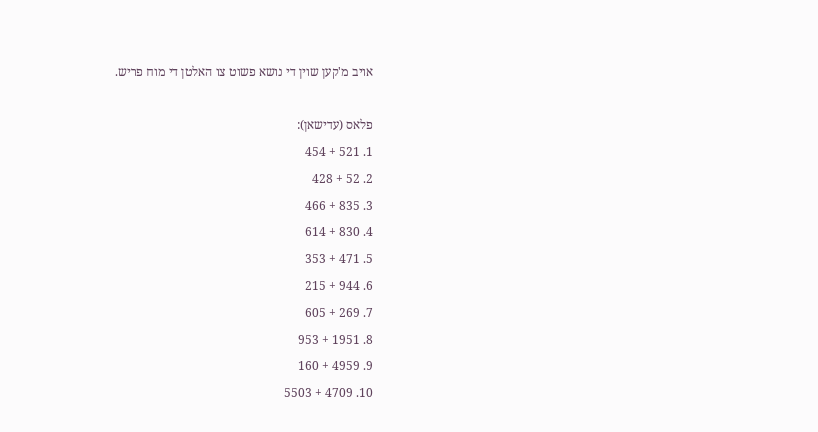אויב מ'קען שוין די נושא פשוט צו האלטן די מוח פריש.

פלאס (עדישאן):
1. 521 + 454
2. 52 + 428
3. 835 + 466
4. 830 + 614
5. 471 + 353
6. 944 + 215
7. 269 + 605
8. 1951 + 953
9. 4959 + 160
10. 4709 + 5503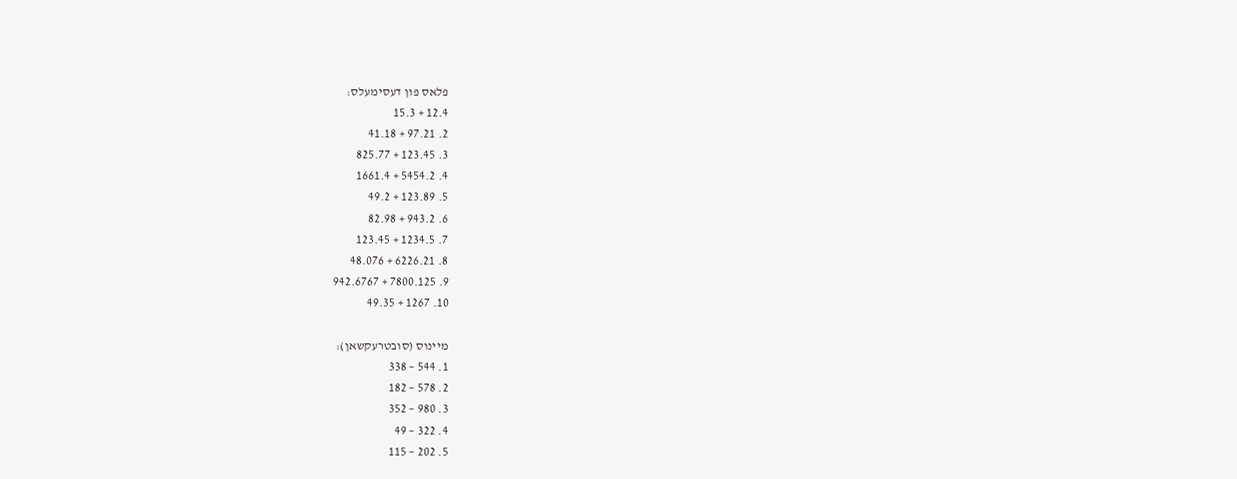פלאס פון דעסימעלס:
12.4 + 15.3
2. 97.21 + 41.18
3. 123.45 + 825.77
4. 5454.2 + 1661.4
5. 123.89 + 49.2
6. 943.2 + 82.98
7. 1234.5 + 123.45
8. 6226.21 + 48.076
9. 7800.125 + 942.6767
10. 1267 + 49.35

מיינוס (סובטרעקשאן):
1. 544 − 338
2. 578 − 182
3. 980 − 352
4. 322 − 49
5. 202 − 115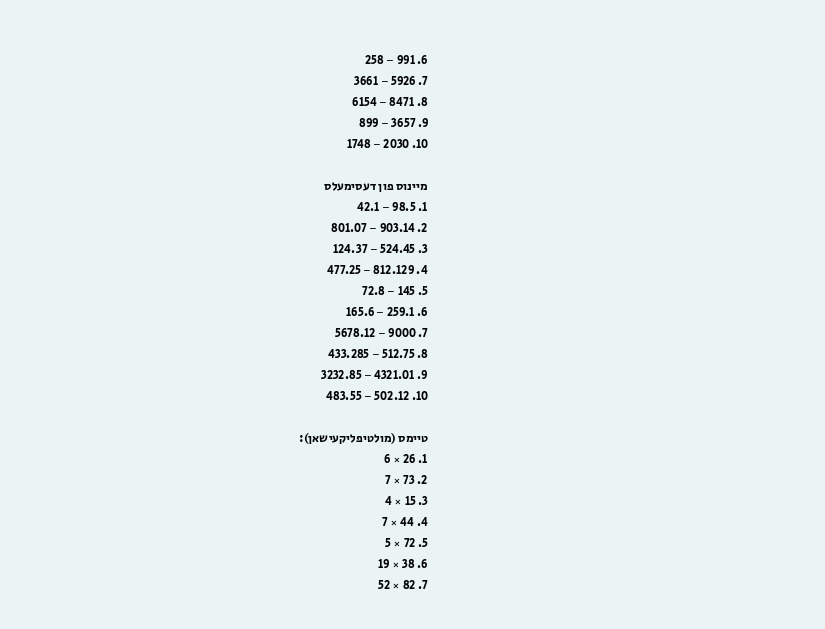6. 991 − 258
7. 5926 − 3661
8. 8471 − 6154
9. 3657 − 899
10. 2030 − 1748

מיינוס פון דעסימעלס
1. 98.5 − 42.1
2. 903.14 − 801.07
3. 524.45 − 124.37
4. 812.129 − 477.25
5. 145 − 72.8
6. 259.1 − 165.6
7. 9000 − 5678.12
8. 512.75 − 433.285
9. 4321.01 − 3232.85
10. 502.12 − 483.55

טיימס (מולטיפליקעישאן):
1. 26 × 6
2. 73 × 7
3. 15 × 4
4. 44 × 7
5. 72 × 5
6. 38 × 19
7. 82 × 52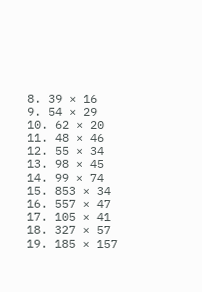8. 39 × 16
9. 54 × 29
10. 62 × 20
11. 48 × 46
12. 55 × 34
13. 98 × 45
14. 99 × 74
15. 853 × 34
16. 557 × 47
17. 105 × 41
18. 327 × 57
19. 185 × 157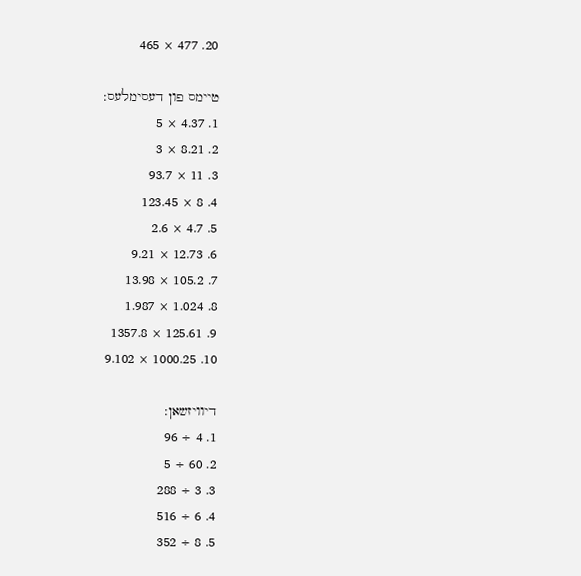20. 477 × 465

טיימס פון דעסימלעס:
1. 4.37 × 5
2. 8.21 × 3
3. 11 × 93.7
4. 8 × 123.45
5. 4.7 × 2.6
6. 12.73 × 9.21
7. 105.2 × 13.98
8. 1.024 × 1.987
9. 125.61 × 1357.8
10. 1000.25 × 9.102

דיוויזשאן:
1. 4 ÷ 96
2. 60 ÷ 5
3. 3 ÷ 288
4. 6 ÷ 516
5. 8 ÷ 352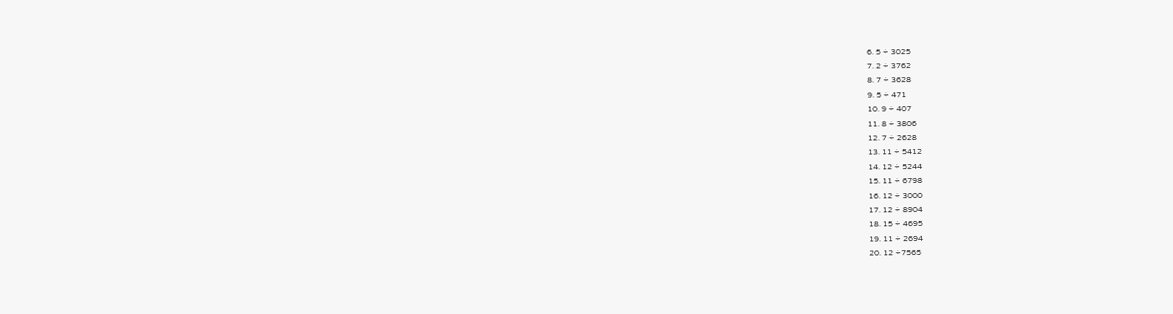6. 5 ÷ 3025
7. 2 ÷ 3762
8. 7 ÷ 3628
9. 5 ÷ 471
10. 9 ÷ 407
11. 8 ÷ 3806
12. 7 ÷ 2628
13. 11 ÷ 5412
14. 12 ÷ 5244
15. 11 ÷ 6798
16. 12 ÷ 3000
17. 12 ÷ 8904
18. 15 ÷ 4695
19. 11 ÷ 2694
20. 12 ÷7565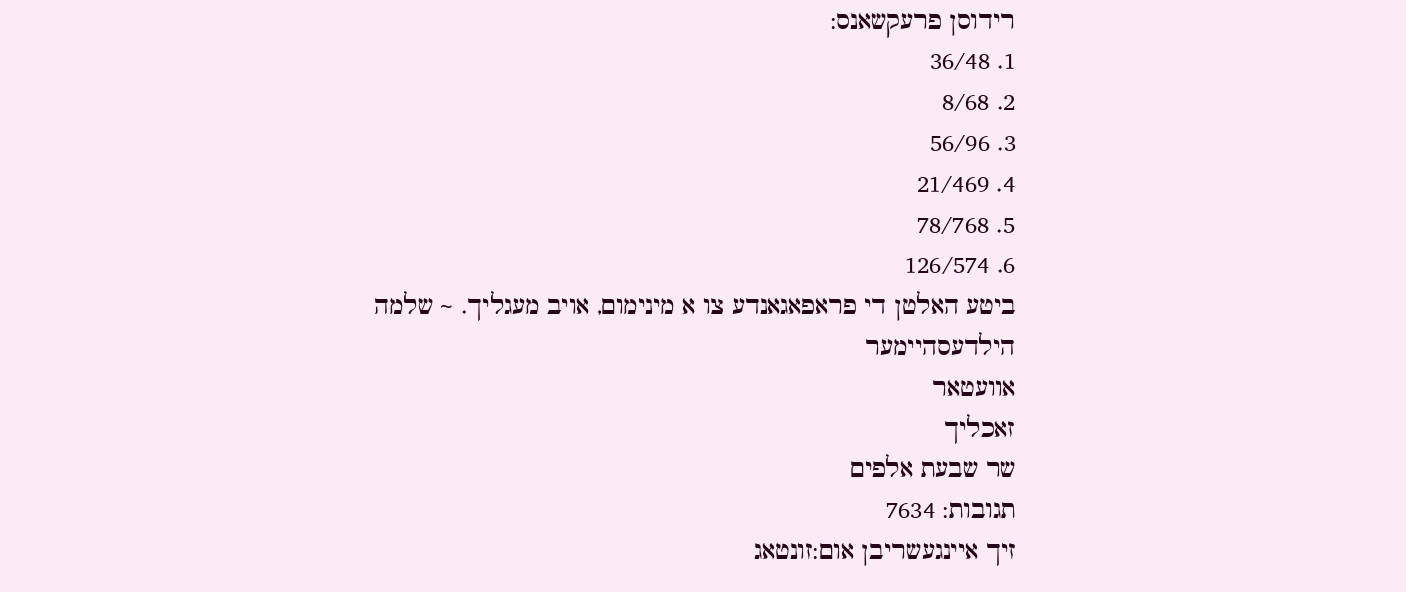רידוסן פרעקשאנס:
1. 36/48
2. 8/68
3. 56/96
4. 21/469
5. 78/768
6. 126/574
ביטע האלטן די פראפאגאנדע צו א מינימום, אויב מעגליך. ~ שלמה הילדעסהיימער
אוועטאר
זאכליך
שר שבעת אלפים
תגובות: 7634
זיך איינגעשריבן אום:זונטאג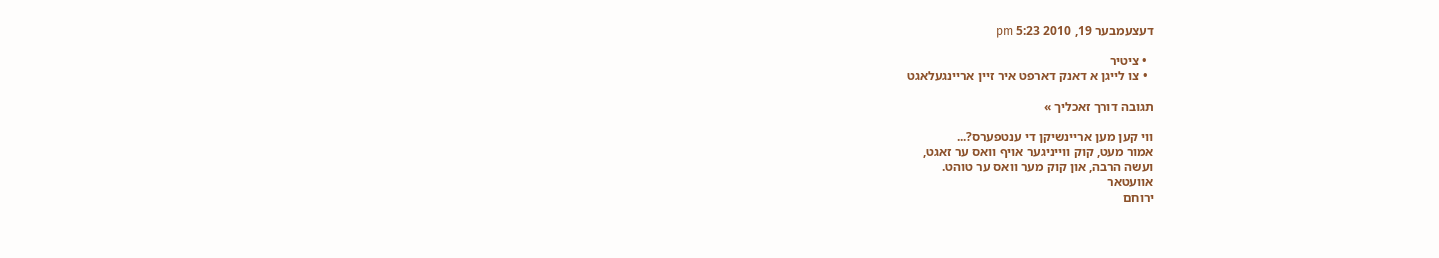דעצעמבער 19, 2010 5:23 pm

  • ציטיר
  • צו לייגן א דאנק דארפט איר זיין אריינגעלאגט

תגובה דורך זאכליך »

ווי קען מען אריינשיקן די ענטפערס?...
אמור מעט, קוק ווייניגער אויף וואס ער זאגט,
ועשה הרבה, און קוק מער וואס ער טוהט.
אוועטאר
ירוחם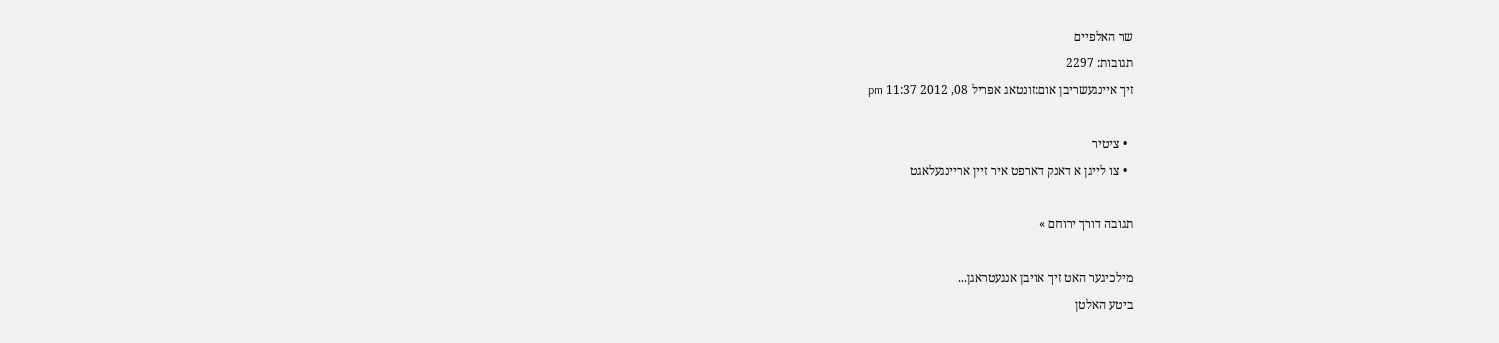שר האלפיים
תגובות: 2297
זיך איינגעשריבן אום:זונטאג אפריל 08, 2012 11:37 pm

  • ציטיר
  • צו לייגן א דאנק דארפט איר זיין אריינגעלאגט

תגובה דורך ירוחם »

מילכיגער האט זיך אויבן אנגעטראגן...
ביטע האלטן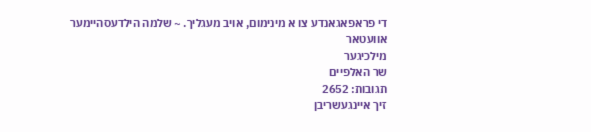די פראפאגאנדע צו א מינימום, אויב מעגליך. ~ שלמה הילדעסהיימער
אוועטאר
מילכיגער
שר האלפיים
תגובות: 2652
זיך איינגעשריבן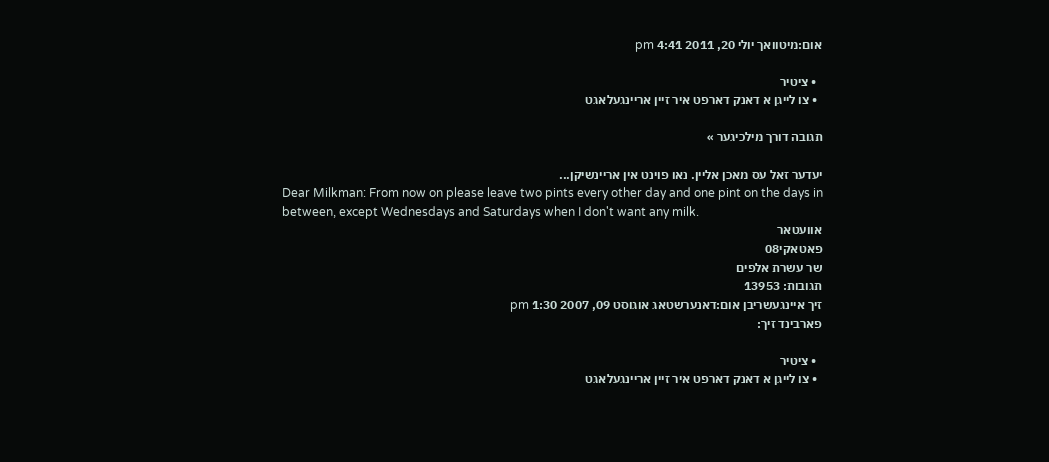אום:מיטוואך יולי 20, 2011 4:41 pm

  • ציטיר
  • צו לייגן א דאנק דארפט איר זיין אריינגעלאגט

תגובה דורך מילכיגער »

יעדער זאל עס מאכן אליין. נאו פוינט אין אריינשיקן...
Dear Milkman: From now on please leave two pints every other day and one pint on the days in between, except Wednesdays and Saturdays when I don't want any milk.
אוועטאר
פאטאקי08
שר עשרת אלפים
תגובות: 13953
זיך איינגעשריבן אום:דאנערשטאג אוגוסט 09, 2007 1:30 pm
פארבינד זיך:

  • ציטיר
  • צו לייגן א דאנק דארפט איר זיין אריינגעלאגט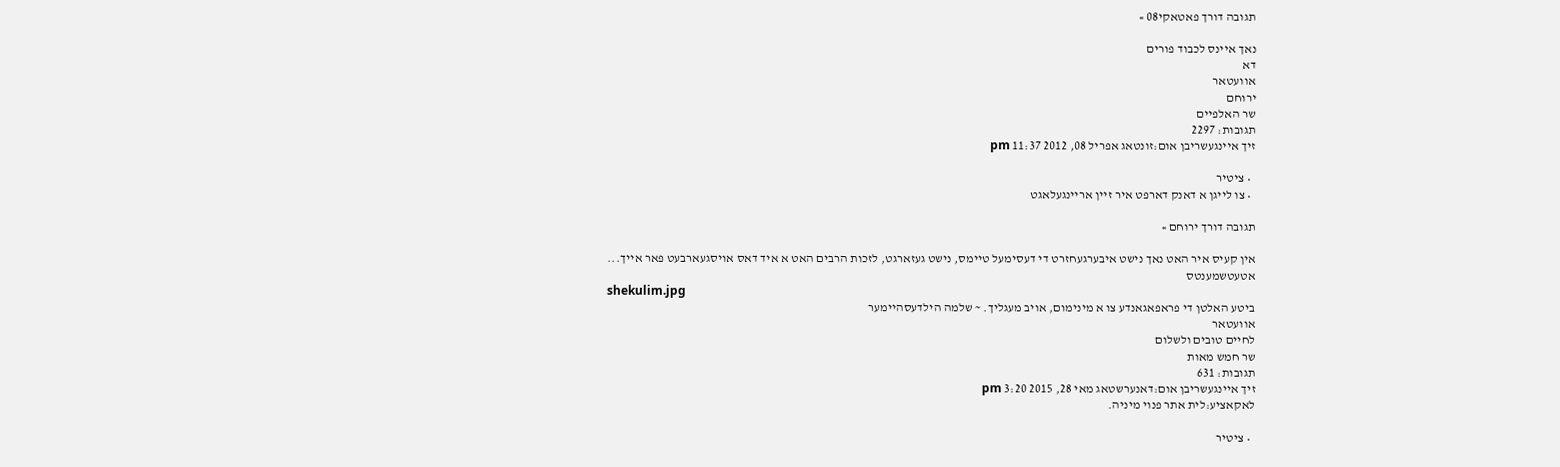תגובה דורך פאטאקי08 »

נאך איינס לכבוד פורים
דא
אוועטאר
ירוחם
שר האלפיים
תגובות: 2297
זיך איינגעשריבן אום:זונטאג אפריל 08, 2012 11:37 pm

  • ציטיר
  • צו לייגן א דאנק דארפט איר זיין אריינגעלאגט

תגובה דורך ירוחם »

אין קעיס איר האט נאך נישט איבערגעחזרט די דעסימעל טיימס, נישט געזארגט, לזכות הרבים האט א איד דאס אויסגעארבעט פאר אייך...
אטעטשמענטס
shekulim.jpg
ביטע האלטן די פראפאגאנדע צו א מינימום, אויב מעגליך. ~ שלמה הילדעסהיימער
אוועטאר
לחיים טובים ולשלום
שר חמש מאות
תגובות: 631
זיך איינגעשריבן אום:דאנערשטאג מאי 28, 2015 3:20 pm
לאקאציע:לית אתר פנוי מיניה.

  • ציטיר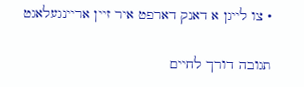• צו לייגן א דאנק דארפט איר זיין אריינגעלאגט

תגובה דורך לחיים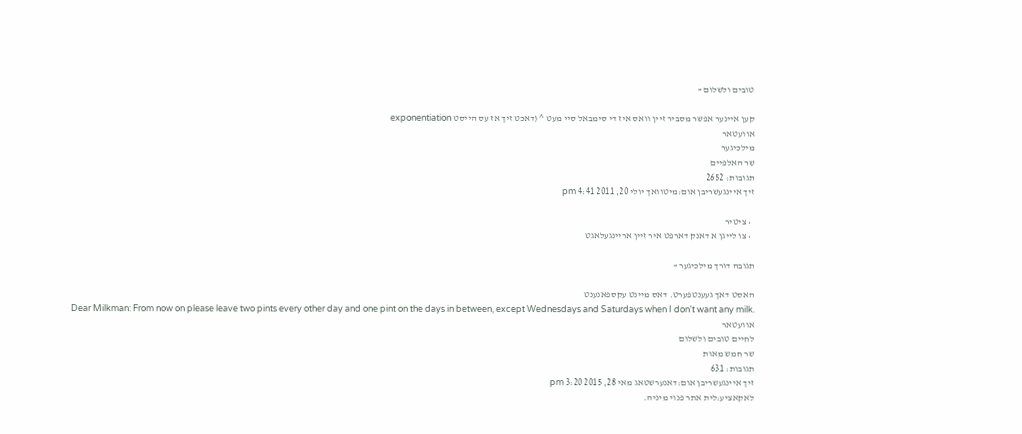טובים ולשלום »

קען איינער אפשר מסביר זיין וואס איז די סימבאל סיי מעט ^ (דאכט זיך אז עס הייסט exponentiation
אוועטאר
מילכיגער
שר האלפיים
תגובות: 2652
זיך איינגעשריבן אום:מיטוואך יולי 20, 2011 4:41 pm

  • ציטיר
  • צו לייגן א דאנק דארפט איר זיין אריינגעלאגט

תגובה דורך מילכיגער »

האסט דאך געענטפערט. דאס מיינט עקספאנענט
Dear Milkman: From now on please leave two pints every other day and one pint on the days in between, except Wednesdays and Saturdays when I don't want any milk.
אוועטאר
לחיים טובים ולשלום
שר חמש מאות
תגובות: 631
זיך איינגעשריבן אום:דאנערשטאג מאי 28, 2015 3:20 pm
לאקאציע:לית אתר פנוי מיניה.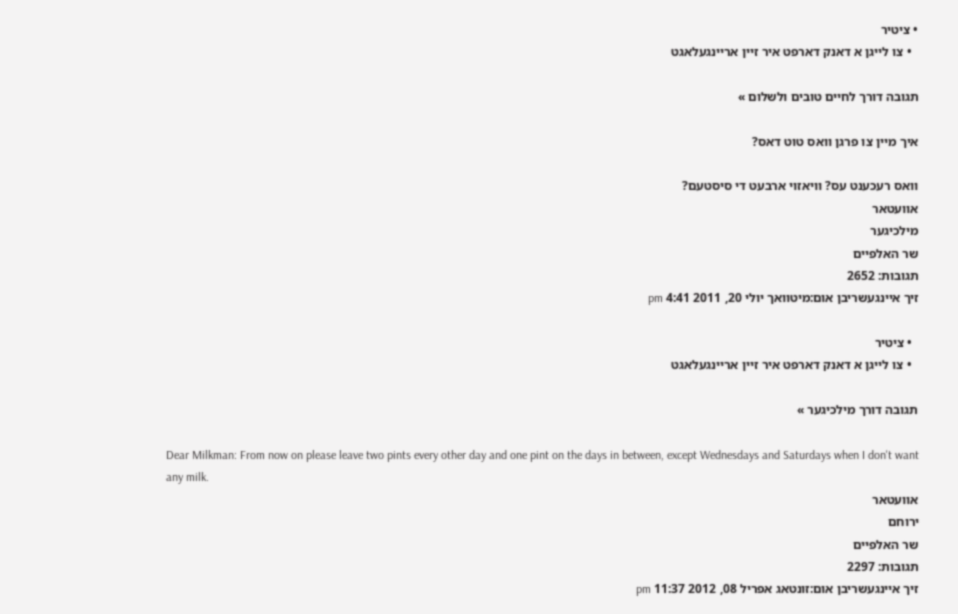• ציטיר
  • צו לייגן א דאנק דארפט איר זיין אריינגעלאגט

תגובה דורך לחיים טובים ולשלום »

איך מיין צו פרגן וואס טוט דאס?

וואס רעכענט עס? וויאזוי ארבעט די סיסטעם?
אוועטאר
מילכיגער
שר האלפיים
תגובות: 2652
זיך איינגעשריבן אום:מיטוואך יולי 20, 2011 4:41 pm

  • ציטיר
  • צו לייגן א דאנק דארפט איר זיין אריינגעלאגט

תגובה דורך מילכיגער »

Dear Milkman: From now on please leave two pints every other day and one pint on the days in between, except Wednesdays and Saturdays when I don't want any milk.
אוועטאר
ירוחם
שר האלפיים
תגובות: 2297
זיך איינגעשריבן אום:זונטאג אפריל 08, 2012 11:37 pm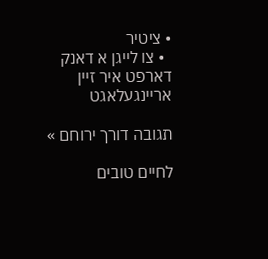• ציטיר
  • צו לייגן א דאנק דארפט איר זיין אריינגעלאגט

תגובה דורך ירוחם »

לחיים טובים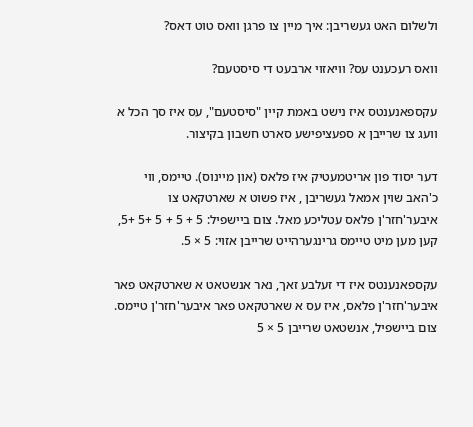ולשלום האט געשריבן: איך מיין צו פרגן וואס טוט דאס?

וואס רעכענט עס? וויאזוי ארבעט די סיסטעם?

עקספאנענטס איז נישט באמת קיין "סיסטעם", עס איז סך הכל א וועג צו שרייבן א ספעציפישע סארט חשבון בקיצור.

דער יסוד פון אריטמעטיק איז פלאס (און מיינוס). טיימס, ווי כ'האב שוין אמאל געשריבן , איז פשוט א שארטקאט צו איבער'חזר'ן פלאס עטליכע מאל. צום ביישפיל: 5 + 5 + 5 +5 +5, קען מען מיט טיימס גרינגערהייט שרייבן אזוי: 5 × 5.

עקספאנענטס איז די זעלבע זאך, נאר אנשטאט א שארטקאט פאר איבער'חזר'ן פלאס, איז עס א שארטקאט פאר איבער'חזר'ן טיימס. צום ביישפיל, אנשטאט שרייבן 5 × 5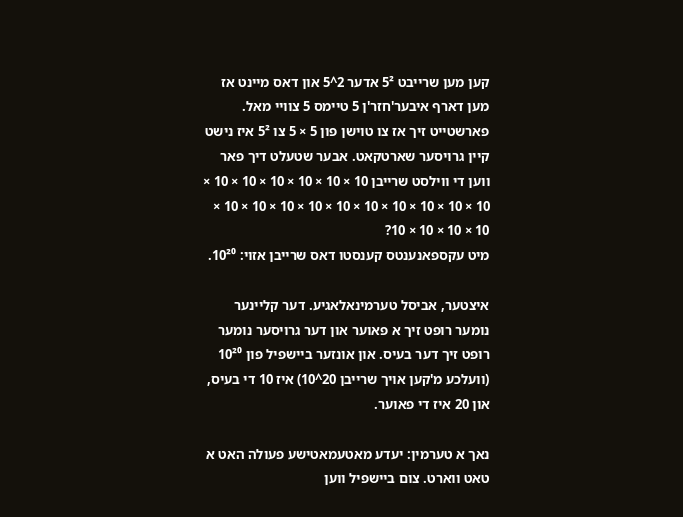קען מען שרייבט 5² אדער 2^5 און דאס מיינט אז מען דארף איבער'חזר'ן 5 טיימס 5 צוויי מאל. פארשטייט זיך אז צו טוישן פון 5 × 5 צו 5² איז נישט קיין גרויסער שארטקאט. אבער שטעלט דיך פאר ווען די ווילסט שרייבן 10 × 10 × 10 × 10 × 10 × 10 × 10 × 10 × 10 × 10 × 10 × 10 × 10 × 10 × 10 × 10 × 10 × 10 × 10 × 10?
מיט עקספאנענטס קענסטו דאס שרייבן אזוי: 10²⁰.

איצטער, אביסל טערמינאלאגיע. דער קליינער נומער רופט זיך א פאוער און דער גרויסער נומער רופט זיך דער בעיס. און אונזער ביישפיל פון 10²⁰ (וועלכע מ'קען אויך שרייבן 20^10) איז 10 די בעיס, און 20 איז די פאוער.

נאך א טערמין: יעדע מאטעמאטישע פעולה האט א טאט ווארט. צום ביישפיל ווען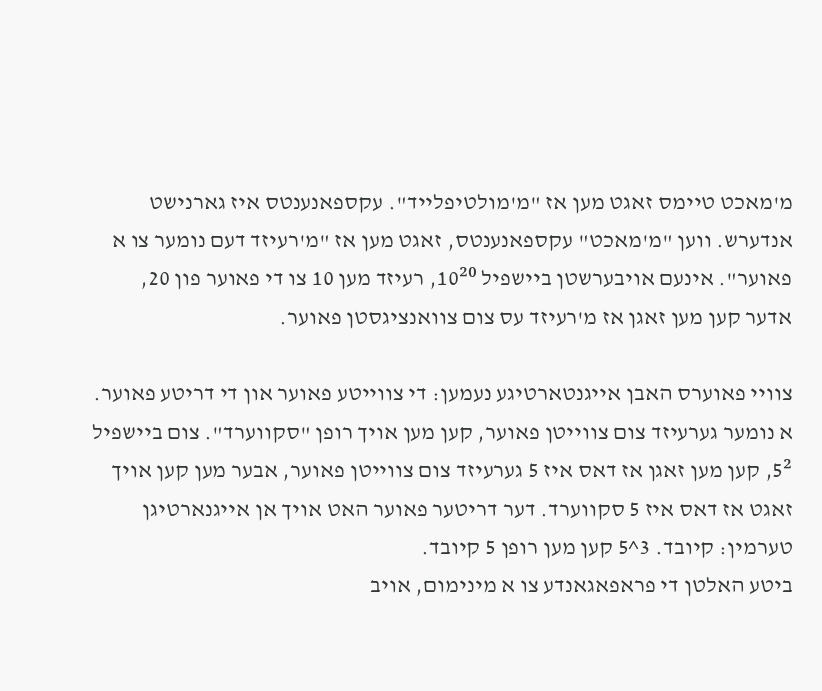מ'מאכט טיימס זאגט מען אז "מ'מולטיפלייד". עקספאנענטס איז גארנישט אנדערש. ווען "מ'מאכט" עקספאנענטס, זאגט מען אז "מ'רעיזד דעם נומער צו א פאוער". אינעם אויבערשטן ביישפיל 10²⁰, רעיזד מען 10 צו די פאוער פון 20, אדער קען מען זאגן אז מ'רעיזד עס צום צוואנציגסטן פאוער.

צוויי פאוערס האבן אייגנטארטיגע נעמען: די צווייטע פאוער און די דריטע פאוער. א נומער גערעיזד צום צווייטן פאוער, קען מען אויך רופן "סקווערד". צום ביישפיל 5², קען מען זאגן אז דאס איז 5 גערעיזד צום צווייטן פאוער, אבער מען קען אויך זאגט אז דאס איז 5 סקווערד. דער דריטער פאוער האט אויך אן אייגנארטיגן טערמין: קיובד. 3^5 קען מען רופן 5 קיובד.
ביטע האלטן די פראפאגאנדע צו א מינימום, אויב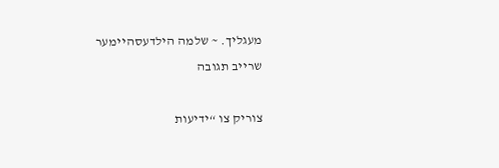מעגליך. ~ שלמה הילדעסהיימער
שרייב תגובה

צוריק צו “ידיעות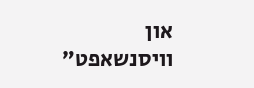און וויסנשאפט”